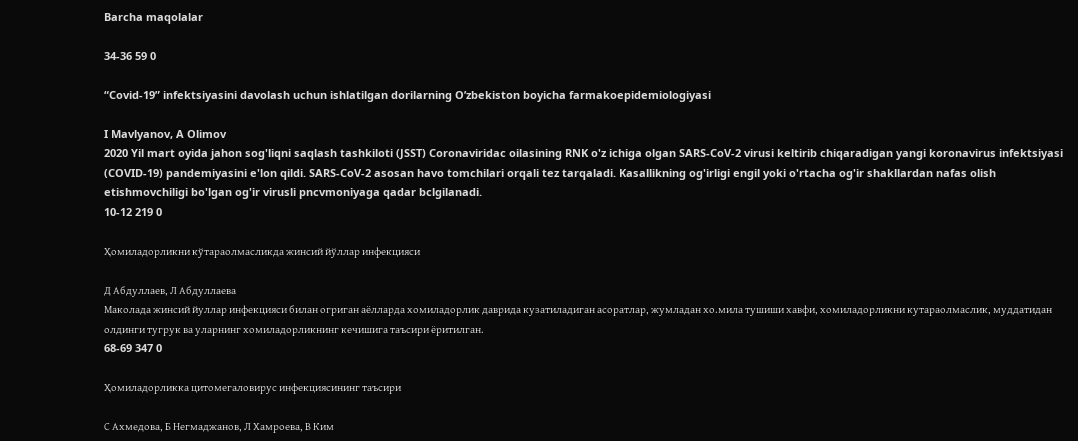Barcha maqolalar

34-36 59 0

“Covid-19” infektsiyasini davolash uchun ishlatilgan dorilarning O’zbekiston boyicha farmakoepidemiologiyasi

I Mavlyanov, A Olimov
2020 Yil mart oyida jahon sog'liqni saqlash tashkiloti (JSST) Coronaviridac oilasining RNK o'z ichiga olgan SARS-CoV-2 virusi keltirib chiqaradigan yangi koronavirus infektsiyasi (COVID-19) pandemiyasini e'lon qildi. SARS-CoV-2 asosan havo tomchilari orqali tez tarqaladi. Kasallikning og'irligi engil yoki o'rtacha og'ir shakllardan nafas olish etishmovchiligi bo'lgan og'ir virusli pncvmoniyaga qadar bclgilanadi.
10-12 219 0

Ҳомиладорликни кўтараолмасликда жинсий йўллар инфекцияси

Д Абдуллаев, Л Абдуллаева
Маколада жинсий йуллар инфекцияси билан огриган аёлларда хомиладорлик даврида кузатиладиган асоратлар, жумладан хо.мила тушиши хавфи, хомиладорликни кутараолмаслик, муддатидан олдинги тугрук ва уларнинг хомиладорликнинг кечишига таъсири ёритилган.
68-69 347 0

Ҳомиладорликка цитомегаловирус инфекциясининг таъсири

С Ахмедова, Б Негмаджанов, Л Хамроева, В Ким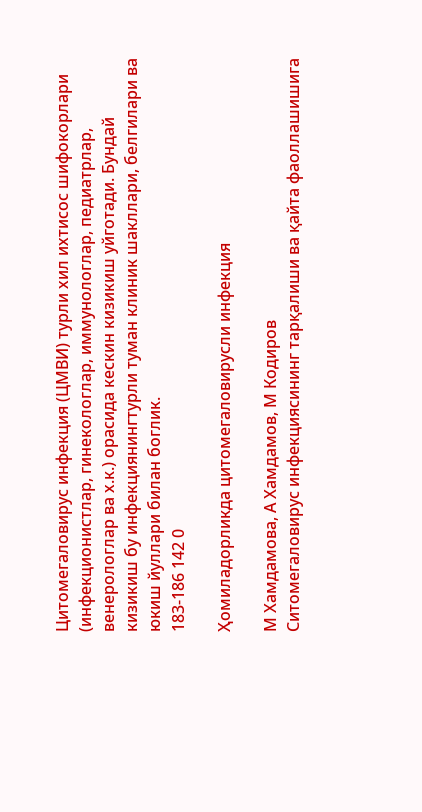Цитомегаловирус инфекция (ЦМВИ) турли хил ихтисос шифокорлари (инфекционистлар, гинекологлар, иммунологлар, педиатрлар, венерологлар ва х.к.) орасида кескин кизикиш уйготади. Бундай кизикиш бу инфекциянингтурли туман клиник шакллари, белгилари ва юкиш йуллари билан боглик.
183-186 142 0

Ҳомиладорликда цитомегаловирусли инфекция

М Хамдамова, А Хамдамов, М Кодиров
Ситомегаловирус инфекциясининг тарқалиши ва қайта фаоллашишига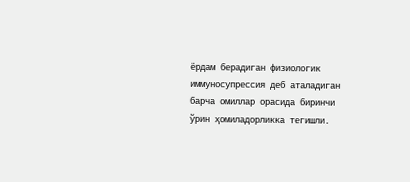ёрдам берадиган физиологик иммуносупрессия деб аталадиган барча омиллар орасида биринчи ўрин ҳомиладорликка тегишли.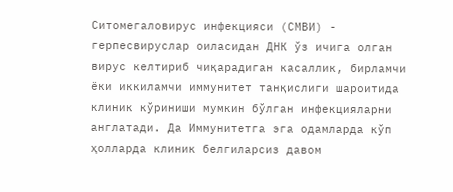Ситомегаловирус инфекцияси (СМВИ) - герпесвируслар оиласидан ДНК ўз ичига олган вирус келтириб чиқарадиган касаллик, бирламчи ёки иккиламчи иммунитет танқислиги шароитида клиник кўриниши мумкин бўлган инфекцияларни англатади. Да Иммунитетга эга одамларда кўп ҳолларда клиник белгиларсиз давом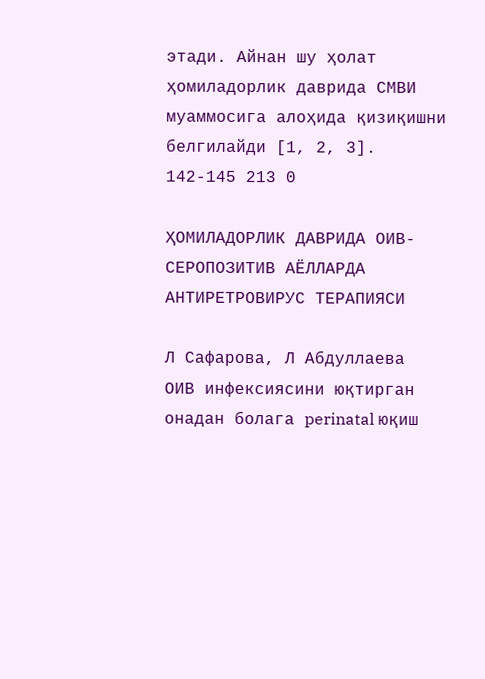этади. Айнан шу ҳолат ҳомиладорлик даврида СМВИ муаммосига алоҳида қизиқишни белгилайди [1, 2, 3].
142-145 213 0

ҲОМИЛАДОРЛИК ДАВРИДА ОИВ-СЕРОПОЗИТИВ АЁЛЛАРДА АНТИРЕТРОВИРУС ТЕРАПИЯСИ

Л Сафарова, Л Абдуллаева
ОИВ инфексиясини юқтирган онадан болага perinatal юқиш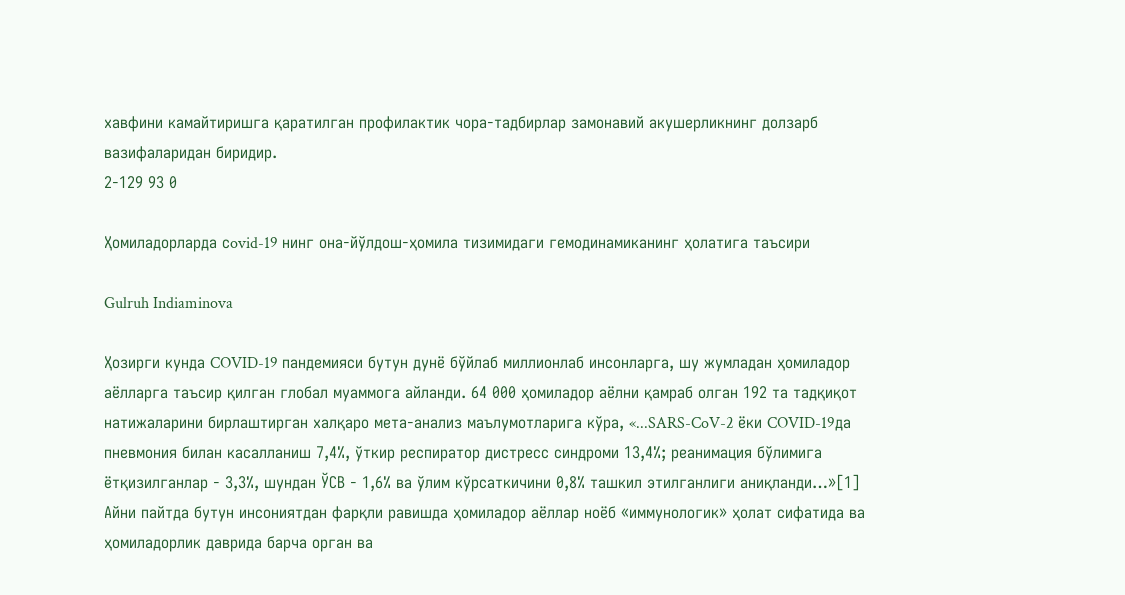хавфини камайтиришга қаратилган профилактик чора-тадбирлар замонавий акушерликнинг долзарб вазифаларидан биридир.
2-129 93 0

Ҳомиладорларда сovid-19 нинг она-йўлдош-ҳомила тизимидаги гемодинамиканинг ҳолатига таъсири

Gulruh Indiaminova

Ҳозирги кунда COVID-19 пандемияси бутун дунё бўйлаб миллионлаб инсонларга, шу жумладан ҳомиладор аёлларга таъсир қилган глобал муаммога айланди. 64 000 ҳомиладор аёлни қамраб олган 192 та тадқиқот натижаларини бирлаштирган халқаро мета-анализ маълумотларига кўра, «...SARS-CoV-2 ёки COVID-19да пневмония билан касалланиш 7,4%, ўткир респиратор дистресс синдроми 13,4%; реанимация бўлимига ётқизилганлар - 3,3%, шундан ЎСВ - 1,6% ва ўлим кўрсаткичини 0,8% ташкил этилганлиги аниқланди…»[1] Айни пайтда бутун инсониятдан фарқли равишда ҳомиладор аёллар ноёб «иммунологик» ҳолат сифатида ва ҳомиладорлик даврида барча орган ва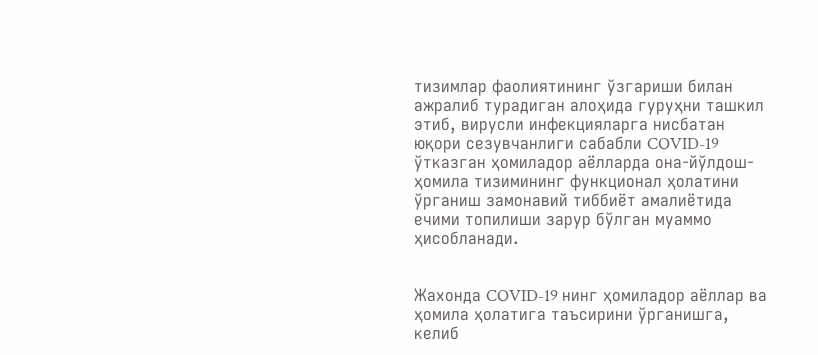тизимлар фаолиятининг ўзгариши билан ажралиб турадиган алоҳида гуруҳни ташкил этиб, вирусли инфекцияларга нисбатан юқори сезувчанлиги сабабли COVID-19 ўтказган ҳомиладор аёлларда она-йўлдош-ҳомила тизимининг функционал ҳолатини ўрганиш замонавий тиббиёт амалиётида ечими топилиши зарур бўлган муаммо ҳисобланади.


Жахонда COVID-19 нинг ҳомиладор аёллар ва ҳомила ҳолатига таъсирини ўрганишга, келиб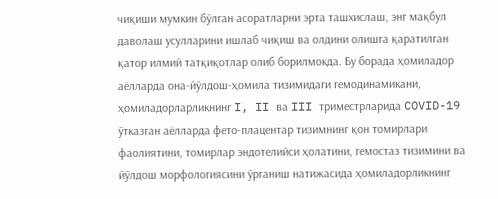чиқиши мумкин бўлган асоратларни эрта ташхислаш, энг мақбул даволаш усулларини ишлаб чиқиш ва олдини олишга қаратилган қатор илмий татқиқотлар олиб борилмокда. Бу борада ҳомиладор аёлларда она-йўлдош-ҳомила тизимидаги гемодинамикани, ҳомиладорларликнинг I, II ва III триместрларида COVID-19 ўтказган аёлларда фето-плацентар тизимнинг қон томирлари фаолиятини, томирлар эндотелийси ҳолатини, гемостаз тизимини ва йўлдош морфологиясини ўрганиш натижасида ҳомиладорликнинг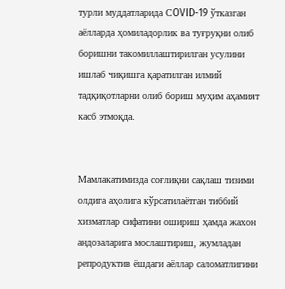турли муддатларида СOVID-19 ўтказган аёлларда ҳомиладорлик ва туғруқни олиб боришни такомиллаштирилган усулини ишлаб чиқишга қаратилган илмий тадқиқотларни олиб бориш муҳим аҳамият касб этмоқда.


Мамлакатимизда соғлиқни сақлаш тизими олдига аҳолига кўрсатилаётган тиббий хизматлар сифатини ошириш ҳамда жахон андозаларига мослаштириш, жумладан репродуктив ёшдаги аёллар саломатлигини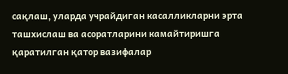сақлаш, уларда учрайдиган касалликларни эрта ташхислаш ва асоратларини камайтиришга қаратилган қатор вазифалар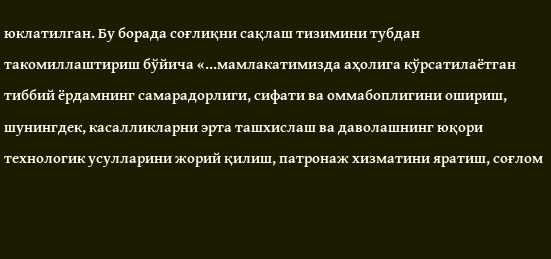юклатилган. Бу борада соғлиқни сақлаш тизимини тубдан такомиллаштириш бўйича «...мамлакатимизда аҳолига кўрсатилаётган тиббий ёрдамнинг самарадорлиги, сифати ва оммабоплигини ошириш, шунингдек, касалликларни эрта ташхислаш ва даволашнинг юқори технологик усулларини жорий қилиш, патронаж хизматини яратиш, соғлом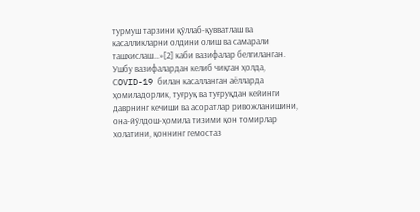турмуш тарзини қўллаб-қувватлаш ва касалликларни олдини олиш ва самарали ташхислаш…»[2] каби вазифалар белгиланган. Ушбу вазифалардан келиб чиқган ҳолда, СOVID-19 билан касалланган аёлларда ҳомиладорлик, туғруқ ва туғруқдан кейинги даврнинг кечиши ва асоратлар ривожланишини, она-йўлдош-ҳомила тизими қон томирлар холатини, қоннинг гемостаз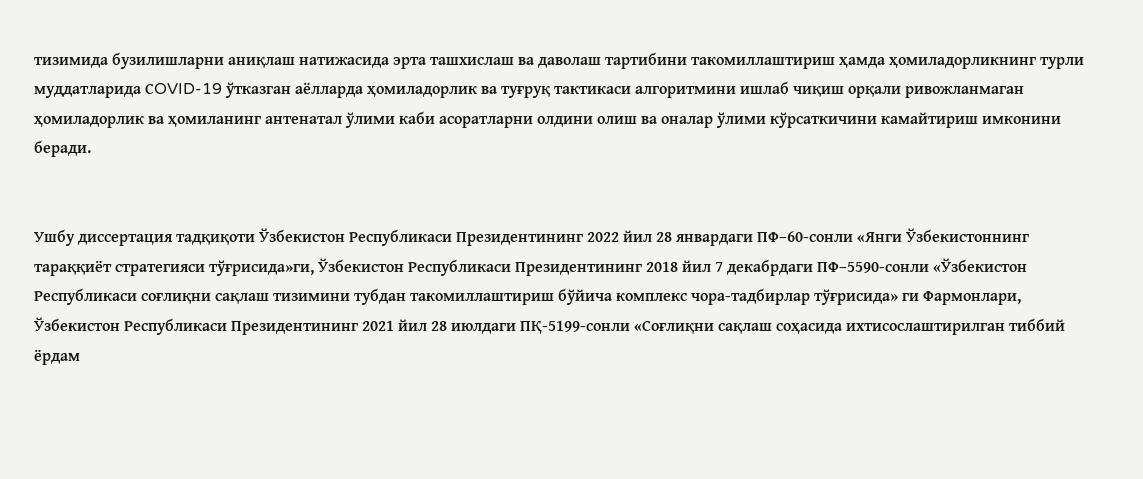тизимида бузилишларни аниқлаш натижасида эрта ташхислаш ва даволаш тартибини такомиллаштириш ҳамда ҳомиладорликнинг турли муддатларида СOVID-19 ўтказган аёлларда ҳомиладорлик ва туғруқ тактикаси алгоритмини ишлаб чиқиш орқали ривожланмаган ҳомиладорлик ва ҳомиланинг антенатал ўлими каби асоратларни олдини олиш ва оналар ўлими кўрсаткичини камайтириш имконини беради.


Ушбу диссертация тадқиқоти Ўзбекистон Республикаси Президентининг 2022 йил 28 январдаги ПФ–60-сонли «Янги Ўзбекистоннинг тараққиёт стратегияси тўғрисида»ги, Ўзбекистон Республикаси Президентининг 2018 йил 7 декабрдаги ПФ–5590-сонли «Ўзбекистон Республикаси соғлиқни сақлаш тизимини тубдан такомиллаштириш бўйича комплекс чора-тадбирлар тўғрисида» ги Фармонлари, Ўзбекистон Республикаси Президентининг 2021 йил 28 июлдаги ПҚ-5199-сонли «Соғлиқни сақлаш соҳасида ихтисослаштирилган тиббий ёрдам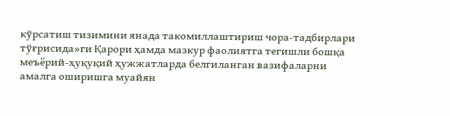кўрсатиш тизимини янада такомиллаштириш чора-тадбирлари тўғрисида»ги Қарори ҳамда мазкур фаолиятга тегишли бошқа меъёрий-ҳуқуқий ҳужжатларда белгиланган вазифаларни амалга оширишга муайян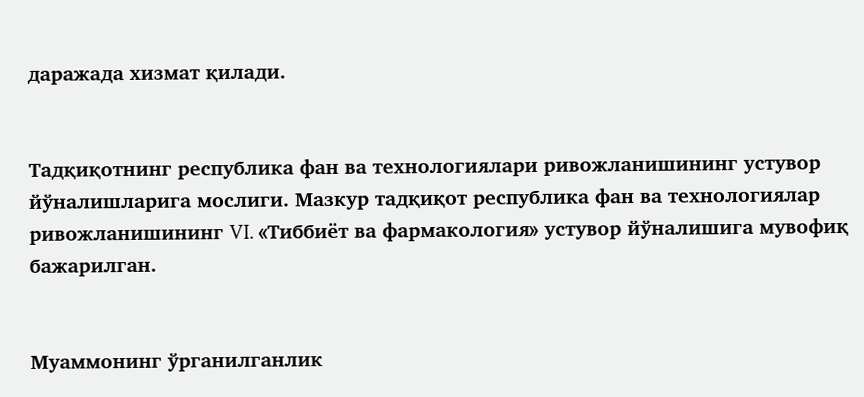даражада хизмат қилади.


Тадқиқотнинг республика фан ва технологиялари ривожланишининг устувор йўналишларига мослиги. Мазкур тадқиқот республика фан ва технологиялар ривожланишининг VI. «Тиббиёт ва фармакология» устувор йўналишига мувофиқ бажарилган.


Муаммонинг ўрганилганлик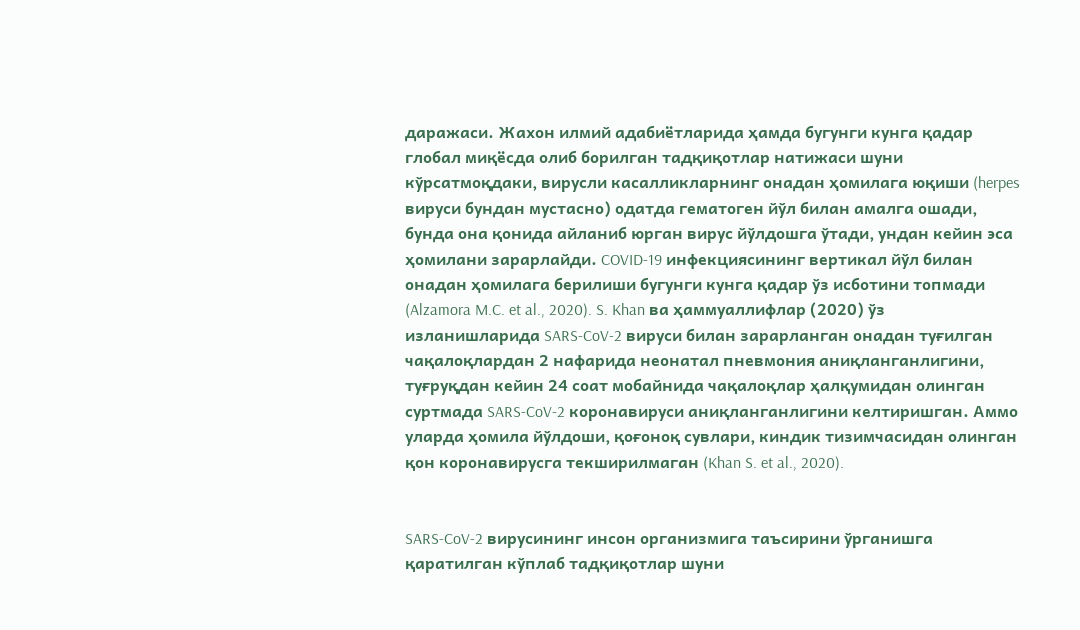даражаси. Жахон илмий адабиётларида ҳамда бугунги кунга қадар глобал миқёсда олиб борилган тадқиқотлар натижаси шуни кўрсатмоқдаки, вирусли касалликларнинг онадан ҳомилага юқиши (herpes вируси бундан мустасно) одатда гематоген йўл билан амалга ошади, бунда она қонида айланиб юрган вирус йўлдошга ўтади, ундан кейин эса ҳомилани зарарлайди. COVID-19 инфекциясининг вертикал йўл билан онадан ҳомилага берилиши бугунги кунга қадар ўз исботини топмади (Alzamora M.C. et al., 2020). S. Khan ва ҳаммуаллифлар (2020) ўз изланишларида SARS-CoV-2 вируси билан зарарланган онадан туғилган чақалоқлардан 2 нафарида неонатал пневмония аниқланганлигини, туғруқдан кейин 24 соат мобайнида чақалоқлар ҳалқумидан олинган суртмада SARS-CoV-2 коронавируси аниқланганлигини келтиришган. Аммо уларда ҳомила йўлдоши, қоғоноқ сувлари, киндик тизимчасидан олинган қон коронавирусга текширилмаган (Khan S. et al., 2020).


SARS-CoV-2 вирусининг инсон организмига таъсирини ўрганишга қаратилган кўплаб тадқиқотлар шуни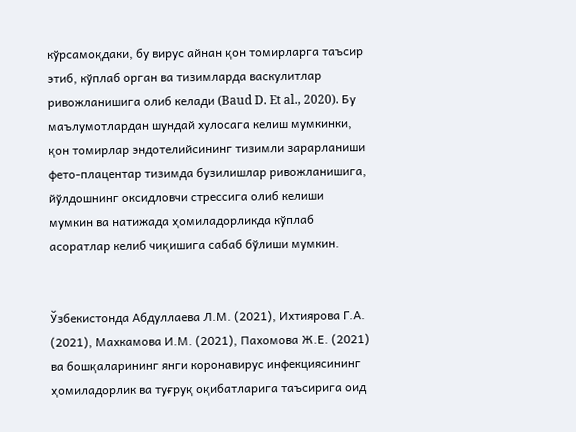кўрсамоқдаки, бу вирус айнан қон томирларга таъсир этиб, кўплаб орган ва тизимларда васкулитлар ривожланишига олиб келади (Baud D. Et al., 2020). Бу маълумотлардан шундай хулосага келиш мумкинки, қон томирлар эндотелийсининг тизимли зарарланиши фето-плацентар тизимда бузилишлар ривожланишига, йўлдошнинг оксидловчи стрессига олиб келиши мумкин ва натижада ҳомиладорликда кўплаб асоратлар келиб чиқишига сабаб бўлиши мумкин.


Ўзбекистонда Абдуллаева Л.М. (2021), Ихтиярова Г.А. (2021), Махкамова И.М. (2021), Пахомова Ж.Е. (2021) ва бошқаларининг янги коронавирус инфекциясининг ҳомиладорлик ва туғруқ оқибатларига таъсирига оид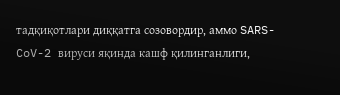тадқиқотлари диққатга созовордир, аммо SARS-CoV-2 вируси яқинда кашф қилинганлиги,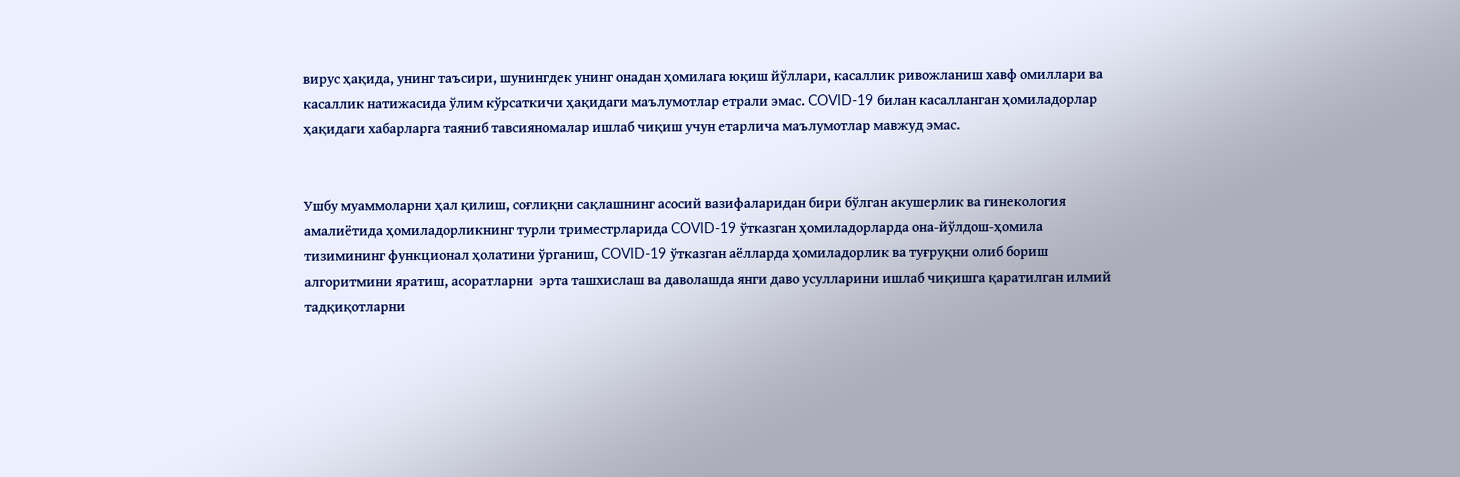вирус ҳақида, унинг таъсири, шунингдек унинг онадан ҳомилага юқиш йўллари, касаллик ривожланиш хавф омиллари ва касаллик натижасида ўлим кўрсаткичи ҳақидаги маълумотлар етрали эмас. COVID-19 билан касалланган ҳомиладорлар ҳақидаги хабарларга таяниб тавсияномалар ишлаб чиқиш учун етарлича маълумотлар мавжуд эмас.


Ушбу муаммоларни ҳал қилиш, соғлиқни сақлашнинг асосий вазифаларидан бири бўлган акушерлик ва гинекология амалиётида ҳомиладорликнинг турли триместрларида COVID-19 ўтказган ҳомиладорларда она-йўлдош-ҳомила тизимининг функционал ҳолатини ўрганиш, COVID-19 ўтказган аёлларда ҳомиладорлик ва туғруқни олиб бориш алгоритмини яратиш, асоратларни  эрта ташхислаш ва даволашда янги даво усулларини ишлаб чиқишга қаратилган илмий тадқиқотларни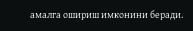амалга ошириш имконини беради.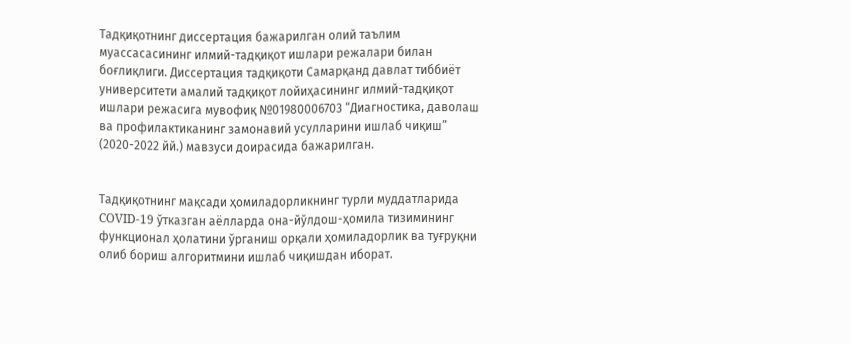Тадқиқотнинг диссертация бажарилган олий таълим муассасасининг илмий-тадқиқот ишлари режалари билан боғлиқлиги. Диссертация тадқиқоти Самарқанд давлат тиббиёт университети амалий тадқиқот лойиҳасининг илмий-тадқиқот ишлари режасига мувофиқ №01980006703 “Диагностика, даволаш ва профилактиканинг замонавий усулларини ишлаб чиқиш” (2020-2022 йй.) мавзуси доирасида бажарилган.


Тадқиқотнинг мақсади ҳомиладорликнинг турли муддатларида COVID-19 ўтказган аёлларда она-йўлдош-ҳомила тизимининг функционал ҳолатини ўрганиш орқали ҳомиладорлик ва туғруқни олиб бориш алгоритмини ишлаб чиқишдан иборат.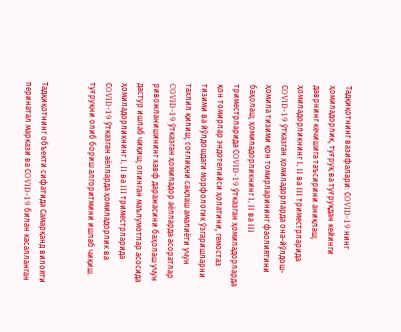Тадқиқотнинг вазифалари: СOVID-19 нинг ҳомиладорлик, туғруқ ва туғруқдан кейинги даврнинг кечишига таъсирини аниқлаш; ҳомиладорликнинг I, II ва III триместрларида СOVID-19 ўтказган ҳомиладорларда она-йўлдош-ҳомила тизими қон томирларининг фаолиятини баҳолаш; ҳомиладорликнинг I, II ва III триместрларида СOVID-19 ўтказган ҳомиладорларда қон томирлар эндотелийси ҳолатини, гемостаз тизими ва йўлдошдаги морфологик ўзгаришларни тахлил қилиш; соғлиқни сақлаш амалиёти учун COVID-19 ўтказган ҳомиладор аёлларда асоратлар ривожланишининг хавф даражасини баҳолаш учун дастур ишлаб чиқиш; олинган маълумотлар асосида ҳомиладорликнинг I, II ва III триместрларида СOVID-19 ўтказган аёлларда ҳомиладорлик ва туғруқни олиб бориш алгоритмини ишлаб чиқиш.


Тадқиқотнинг объекти сифатида Самарқанд вилояти перинатал маркази ва СOVID-19 билан касалланган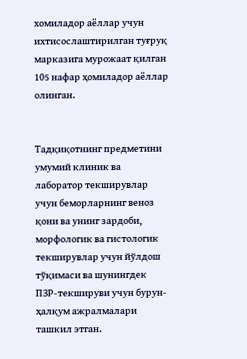хомиладор аёллар учун ихтисослаштирилган туғруқ марказига мурожаат қилган 105 нафар ҳомиладор аёллар олинган.


Тадқиқотнинг предметини умумий клиник ва лаборатор текширувлар учун беморларнинг веноз қони ва унинг зардоби, морфологик ва гистологик текширувлар учун йўлдош тўқимаси ва шунингдек ПЗР-текшируви учун бурун-ҳалқум ажралмалари ташкил этган.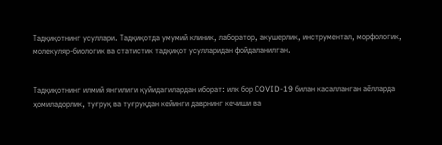Тадқиқотнинг усуллари. Тадқиқотда умумий клиник, лаборатор, акушерлик, инструментал, морфологик, молекуляр-биологик ва статистик тадқиқот усулларидан фойдаланилган.


Тадқиқотнинг илмий янгилиги қуйидагилардан иборат: илк бор СOVID-19 билан касалланган аёлларда ҳомиладорлик, туғруқ ва туғруқдан кейинги даврнинг кечиши ва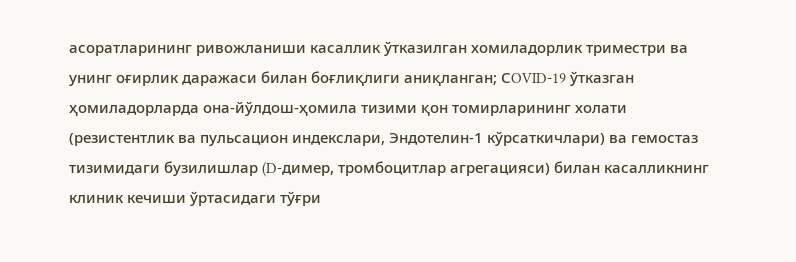асоратларининг ривожланиши касаллик ўтказилган хомиладорлик триместри ва унинг оғирлик даражаси билан боғлиқлиги аниқланган; СOVID-19 ўтказган ҳомиладорларда она-йўлдош-ҳомила тизими қон томирларининг холати (резистентлик ва пульсацион индекслари, Эндотелин-1 кўрсаткичлари) ва гемостаз тизимидаги бузилишлар (D-димер, тромбоцитлар агрегацияси) билан касалликнинг клиник кечиши ўртасидаги тўғри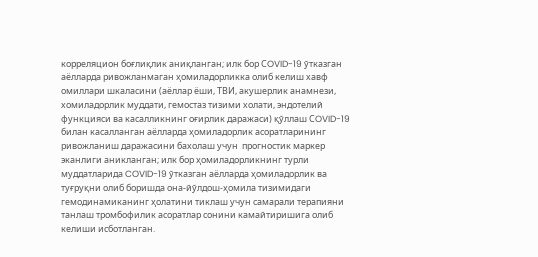корреляцион боғлиқлик аниқланган; илк бор СOVID-19 ўтказган аёлларда ривожланмаган ҳомиладорликка олиб келиш хавф омиллари шкаласини (аёллар ёши, ТВИ, акушерлик анамнези, хомиладорлик муддати, гемостаз тизими холати, эндотелий функцияси ва касалликнинг оғирлик даражаси) қўллаш СOVID-19 билан касалланган аёлларда ҳомиладорлик асоратларининг ривожланиш даражасини бахолаш учун  прогностик маркер эканлиги аникланган; илк бор ҳомиладорликнинг турли муддатларида COVID-19 ўтказган аёлларда ҳомиладорлик ва туғруқни олиб боришда она-йўлдош-ҳомила тизимидаги гемодинамиканинг ҳолатини тиклаш учун самарали терапияни танлаш тромбофилик асоратлар сонини камайтиришига олиб келиши исботланган.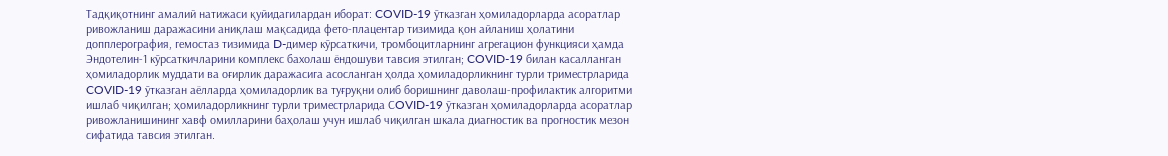Тадқиқотнинг амалий натижаси қуйидагилардан иборат: COVID-19 ўтказган ҳомиладорларда асоратлар ривожланиш даражасини аниқлаш мақсадида фето-плацентар тизимида қон айланиш ҳолатини допплерография, гемостаз тизимида D-димер кўрсаткичи, тромбоцитларнинг агрегацион функцияси ҳамда Эндотелин-1 кўрсаткичларини комплекс бахолаш ёндошуви тавсия этилган; COVID-19 билан касалланган ҳомиладорлик муддати ва оғирлик даражасига асосланган ҳолда ҳомиладорликнинг турли триместрларида COVID-19 ўтказган аёлларда ҳомиладорлик ва туғруқни олиб боришнинг даволаш-профилактик алгоритми ишлаб чиқилган; ҳомиладорликнинг турли триместрларида СOVID-19 ўтказган ҳомиладорларда асоратлар ривожланишининг хавф омилларини баҳолаш учун ишлаб чиқилган шкала диагностик ва прогностик мезон сифатида тавсия этилган.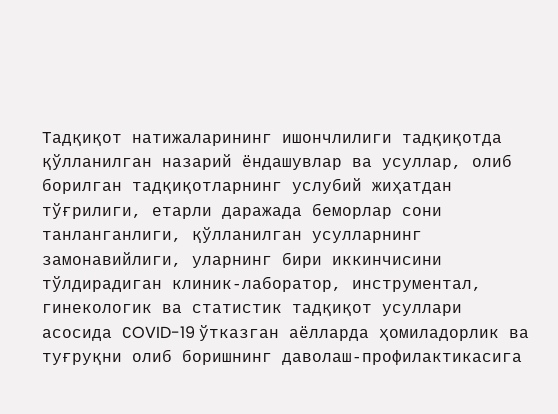Тадқиқот натижаларининг ишончлилиги тадқиқотда қўлланилган назарий ёндашувлар ва усуллар, олиб борилган тадқиқотларнинг услубий жиҳатдан тўғрилиги, етарли даражада беморлар сони танланганлиги, қўлланилган усулларнинг замонавийлиги, уларнинг бири иккинчисини тўлдирадиган клиник-лаборатор, инструментал, гинекологик ва статистик тадқиқот усуллари асосида СOVID-19 ўтказган аёлларда ҳомиладорлик ва туғруқни олиб боришнинг даволаш-профилактикасига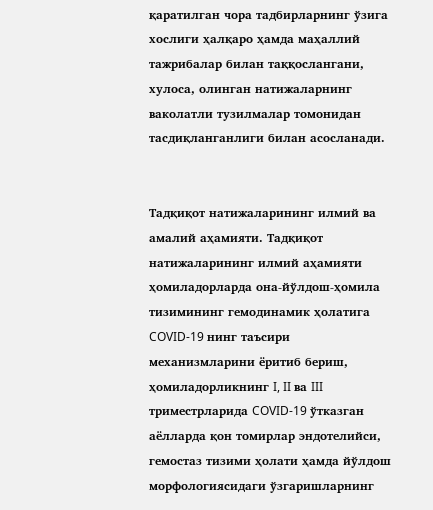қаратилган чора тадбирларнинг ўзига хослиги ҳалқаро ҳамда маҳаллий тажрибалар билан таққослангани, хулоса, олинган натижаларнинг ваколатли тузилмалар томонидан тасдиқланганлиги билан асосланади.


Тадқиқот натижаларининг илмий ва амалий аҳамияти. Тадқиқот натижаларининг илмий аҳамияти ҳомиладорларда она-йўлдош-ҳомила тизимининг гемодинамик ҳолатига COVID-19 нинг таъсири механизмларини ёритиб бериш, ҳомиладорликнинг I, II ва III триместрларида COVID-19 ўтказган аёлларда қон томирлар эндотелийси, гемостаз тизими ҳолати ҳамда йўлдош морфологиясидаги ўзгаришларнинг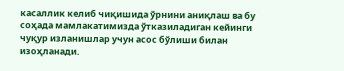касаллик келиб чиқишида ўрнини аниқлаш ва бу соҳада мамлакатимизда ўтказиладиган кейинги чуқур изланишлар учун асос бўлиши билан изоҳланади.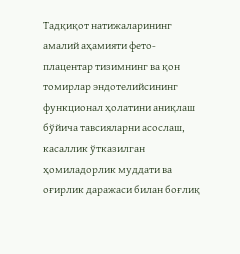Тадқиқот натижаларининг амалий аҳамияти фето-плацентар тизимнинг ва қон томирлар эндотелийсининг функционал ҳолатини аниқлаш бўйича тавсияларни асослаш, касаллик ўтказилган ҳомиладорлик муддати ва оғирлик даражаси билан боғлиқ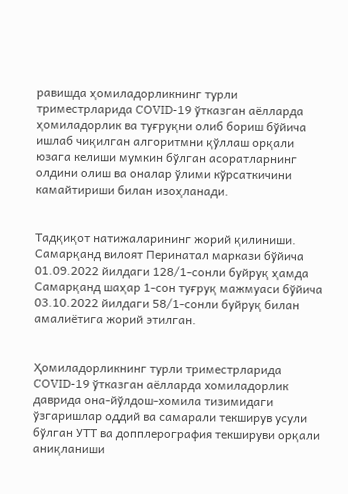равишда ҳомиладорликнинг турли триместрларида COVID-19 ўтказган аёлларда ҳомиладорлик ва туғруқни олиб бориш бўйича ишлаб чиқилган алгоритмни қўллаш орқали юзага келиши мумкин бўлган асоратларнинг олдини олиш ва оналар ўлими кўрсаткичини камайтириши билан изоҳланади.


Тадқиқот натижаларининг жорий қилиниши. Самарқанд вилоят Перинатал маркази бўйича 01.09.2022 йилдаги 128/1-сонли буйруқ ҳамда Самарқанд шаҳар 1-сон туғруқ мажмуаси бўйича 03.10.2022 йилдаги 58/1-сонли буйруқ билан амалиётига жорий этилган.


Ҳомиладорликнинг турли триместрларида COVID-19 ўтказган аёлларда хомиладорлик даврида она-йўлдош-хомила тизимидаги ўзгаришлар оддий ва самарали текширув усули бўлган УТТ ва допплерография текшируви орқали аниқланиши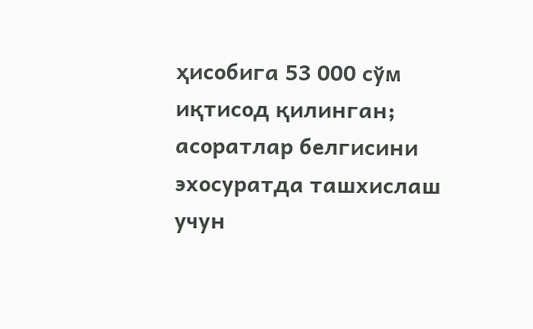ҳисобига 53 000 сўм иқтисод қилинган; асоратлар белгисини эхосуратда ташхислаш учун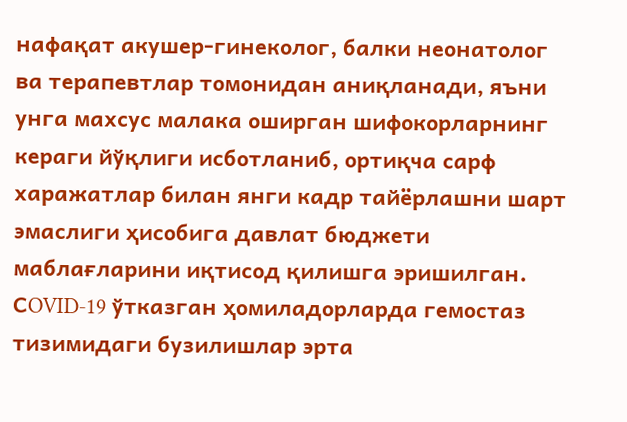нафақат акушер-гинеколог, балки неонатолог ва терапевтлар томонидан аниқланади, яъни унга махсус малака оширган шифокорларнинг кераги йўқлиги исботланиб, ортиқча сарф харажатлар билан янги кадр тайёрлашни шарт эмаслиги ҳисобига давлат бюджети маблағларини иқтисод қилишга эришилган. СOVID-19 ўтказган ҳомиладорларда гемостаз тизимидаги бузилишлар эрта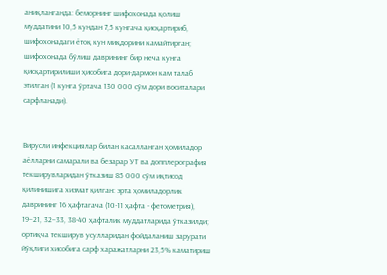аниқланганда: беморнинг шифохонада қолиш муддатини 10,5 кундан 7,5 кунгача қисқартириб, шифохонадаги ётоқ кун миқдорини камайтирган; шифохонада бўлиш даврининг бир неча кунга қисқартирилиши ҳисобига дори-дармон кам талаб этилган (1 кунга ўртача 130 000 сўм дори воситалари сарфланади).


Вирусли инфекциялар билан касалланган ҳомиладор аёлларни самарали ва безарар УТ ва допплерография текширувларидан ўтказиш 85 000 сўм иқтисод қилинишига хизмат қилган: эрта ҳомиладорлик даврининг 16 ҳафтагача (10-11 ҳафта - фетометрия), 19–21, 32–33, 38-40 ҳафталик муддатларида ўтказилди; ортиқча текширув усулларидан фойдаланиш зарурати йўқлиги хисобига сарф харажатларни 23,5% каматириш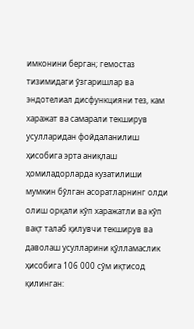имконини берган; гемостаз тизимидаги ўзгаришлар ва эндотелиал дисфункцияни тез, кам харажат ва самарали текширув усулларидан фойдаланилиш ҳисобига эрта аниқлаш ҳомиладорларда кузатилиши мумкин бўлган асоратларнинг олди олиш орқали кўп харажатли ва кўп вақт талаб қилувчи текширув ва даволаш усулларини қўлламаслик ҳисобига 106 000 сўм иқтисод қилинган: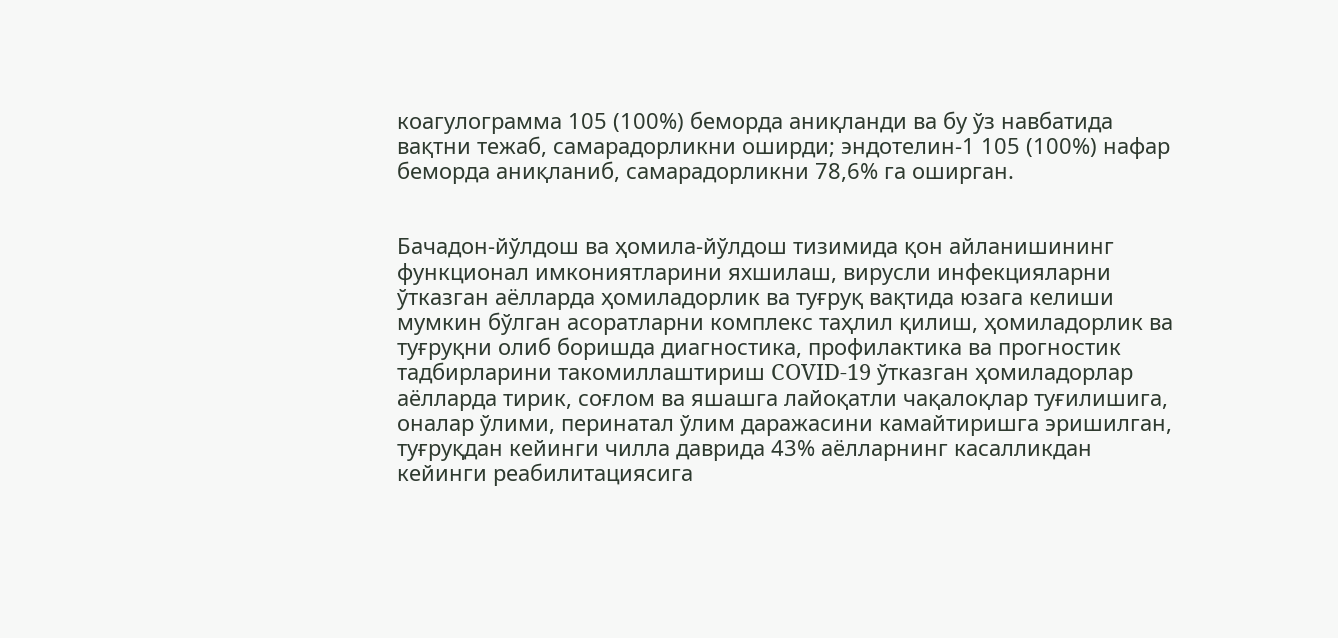коагулограмма 105 (100%) беморда аниқланди ва бу ўз навбатида вақтни тежаб, самарадорликни оширди; эндотелин-1 105 (100%) нафар беморда аниқланиб, самарадорликни 78,6% га оширган.


Бачадон-йўлдош ва ҳомила-йўлдош тизимида қон айланишининг функционал имкониятларини яхшилаш, вирусли инфекцияларни ўтказган аёлларда ҳомиладорлик ва туғруқ вақтида юзага келиши мумкин бўлган асоратларни комплекс таҳлил қилиш, ҳомиладорлик ва туғруқни олиб боришда диагностика, профилактика ва прогностик тадбирларини такомиллаштириш COVID-19 ўтказган ҳомиладорлар аёлларда тирик, соғлом ва яшашга лайоқатли чақалоқлар туғилишига, оналар ўлими, перинатал ўлим даражасини камайтиришга эришилган, туғруқдан кейинги чилла даврида 43% аёлларнинг касалликдан кейинги реабилитациясига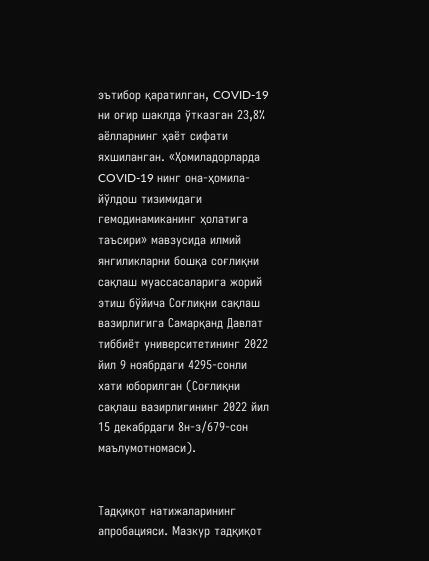эътибор қаратилган, COVID-19 ни оғир шаклда ўтказган 23,8% аёлларнинг ҳаёт сифати яхшиланган. «Ҳомиладорларда COVID-19 нинг она-ҳомила-йўлдош тизимидаги гемодинамиканинг ҳолатига таъсири» мавзусида илмий янгиликларни бошқа соғлиқни сақлаш муассасаларига жорий этиш бўйича Соғлиқни сақлаш вазирлигига Самарқанд Давлат тиббиёт университетининг 2022 йил 9 ноябрдаги 4295-сонли хати юборилган (Соғлиқни сақлаш вазирлигининг 2022 йил 15 декабрдаги 8н-з/679-сон маълумотномаси).


Тадқиқот натижаларининг апробацияси. Мазкур тадқиқот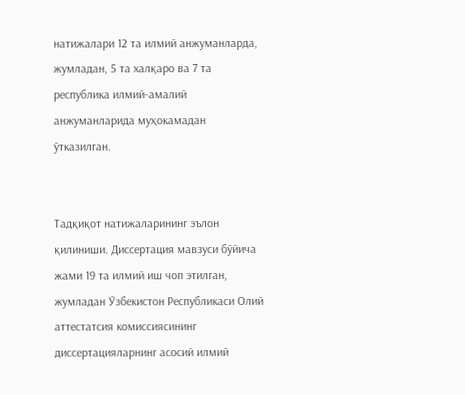натижалари 12 та илмий анжуманларда, жумладан, 5 та халқаро ва 7 та республика илмий-амалий анжуманларида муҳокамадан ўтказилган.


Тадқиқот натижаларининг эълон қилиниши. Диссертация мавзуси бўйича жами 19 та илмий иш чоп этилган, жумладан Ўзбекистон Республикаси Олий аттестатсия комиссиясининг диссертацияларнинг асосий илмий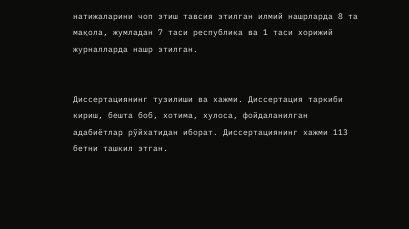натижаларини чоп этиш тавсия этилган илмий нашрларда 8 та мақола, жумладан 7 таси республика ва 1 таси хорижий журналларда нашр этилган.


Диссертациянинг тузилиши ва хажми. Диссертация таркиби кириш, бешта боб, хотима, хулоса, фойдаланилган адабиётлар рўйхатидан иборат. Диссертациянинг хажми 113 бетни ташкил этган.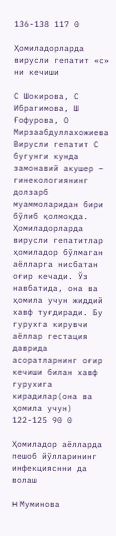136-138 117 0

Ҳомиладорларда вирусли гепатит «с» ни кечиши

С Шокирова, С Ибрагимова, Ш Ғофурова, О Мирзаабдуллахожиева
Вирусли гепатит С бугунги кунда замонавий акушер – гинекологиянинг долзарб муаммоларидан бири бўлиб қолмоқда. Ҳомиладорларда вирусли гепатитлар ҳомиладор бўлмаган аёлларга нисбатан оғир кечади. Ўз навбатида, она ва ҳомила учун жиддий хавф туғдиради. Бу гурухга кирувчи аёллар гестация даврида асоратларнинг оғир кечиши билан хавф гурухига кирадилар(она ва ҳомила учун)
122-125 90 0

Ҳомиладор аёлларда пешоб йўлларининг инфекцияснни да волаш

H Муминова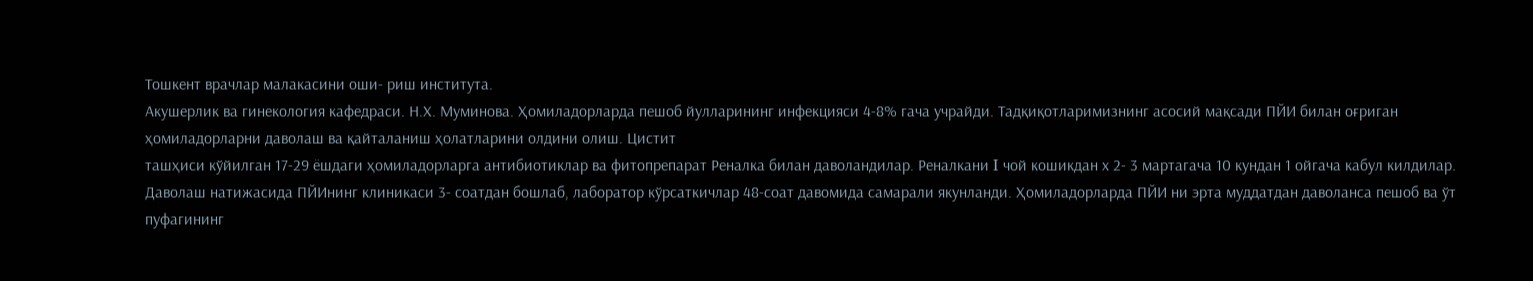Тошкент врачлар малакасини оши- риш института.
Акушерлик ва гинекология кафедраси. Н.Х. Муминова. Ҳомиладорларда пешоб йулларининг инфекцияси 4-8% гача учрайди. Тадқиқотларимизнинг асосий мақсади ПЙИ билан оғриган ҳомиладорларни даволаш ва қайталаниш ҳолатларини олдини олиш. Цистит
ташҳиси кўйилган 17-29 ёшдаги ҳомиладорларга антибиотиклар ва фитопрепарат Реналка билан даволандилар. Реналкани I чой кошикдан х 2- 3 мартагача 10 кундан 1 ойгача кабул килдилар. Даволаш натижасида ПЙИнинг клиникаси 3- соатдан бошлаб, лаборатор кўрсаткичлар 48-соат давомида самарали якунланди. Ҳомиладорларда ПЙИ ни эрта муддатдан даволанса пешоб ва ўт пуфагининг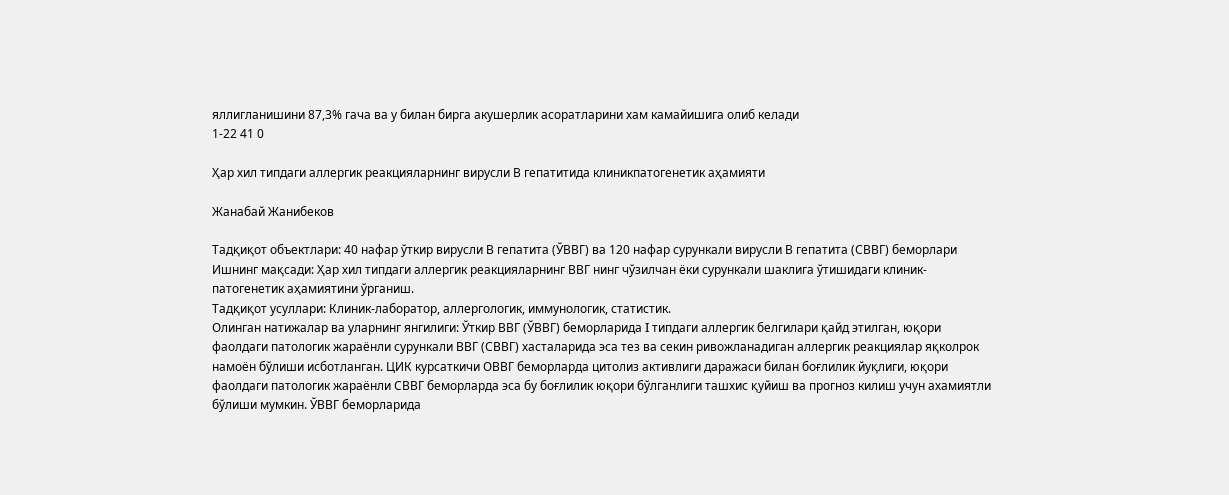яллигланишини 87,3% гача ва у билан бирга акушерлик асоратларини хам камайишига олиб келади
1-22 41 0

Ҳар хил типдаги аллергик реакцияларнинг вирусли В гепатитида клиникпатогенетик аҳамияти

Жанабай Жанибеков

Тадқиқот объектлари: 40 нафар ўткир вирусли В гепатита (ЎВВГ) ва 120 нафар сурункали вирусли В гепатита (СВВГ) беморлари
Ишнинг мақсади: Ҳар хил типдаги аллергик реакцияларнинг ВВГ нинг чўзилчан ёки сурункали шаклига ўтишидаги клиник-патогенетик аҳамиятини ўрганиш.
Тадқиқот усуллари: Клиник-лаборатор, аллергологик, иммунологик, статистик.
Олинган натижалар ва уларнинг янгилиги: Ўткир ВВГ (ЎВВГ) беморларида I типдаги аллергик белгилари қайд этилган, юқори фаолдаги патологик жараёнли сурункали ВВГ (СВВГ) хасталарида эса тез ва секин ривожланадиган аллергик реакциялар яқколрок намоён бўлиши исботланган. ЦИК курсаткичи ОВВГ беморларда цитолиз активлиги даражаси билан боғлилик йуқлиги, юқори фаолдаги патологик жараёнли СВВГ беморларда эса бу боғлилик юқори бўлганлиги ташхис қуйиш ва прогноз килиш учун ахамиятли бўлиши мумкин. ЎВВГ беморларида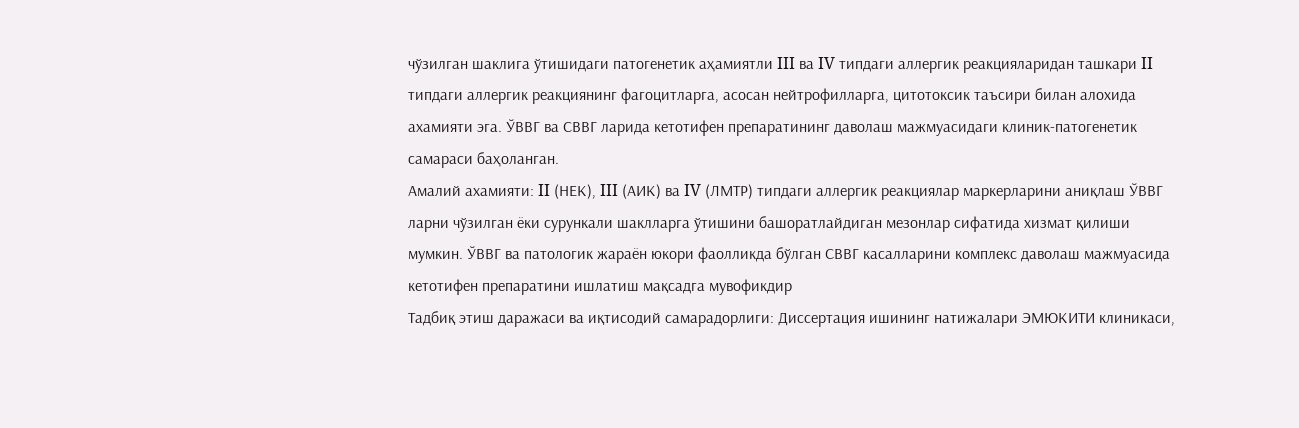чўзилган шаклига ўтишидаги патогенетик аҳамиятли III ва IV типдаги аллергик реакцияларидан ташкари II типдаги аллергик реакциянинг фагоцитларга, асосан нейтрофилларга, цитотоксик таъсири билан алохида ахамияти эга. ЎВВГ ва СВВГ ларида кетотифен препаратининг даволаш мажмуасидаги клиник-патогенетик самараси баҳоланган.
Амалий ахамияти: II (НЕК), III (АИК) ва IV (ЛМТР) типдаги аллергик реакциялар маркерларини аниқлаш ЎВВГ ларни чўзилган ёки сурункали шаклларга ўтишини башоратлайдиган мезонлар сифатида хизмат қилиши мумкин. ЎВВГ ва патологик жараён юкори фаолликда бўлган СВВГ касалларини комплекс даволаш мажмуасида кетотифен препаратини ишлатиш мақсадга мувофикдир
Тадбиқ этиш даражаси ва иқтисодий самарадорлиги: Диссертация ишининг натижалари ЭМЮКИТИ клиникаси,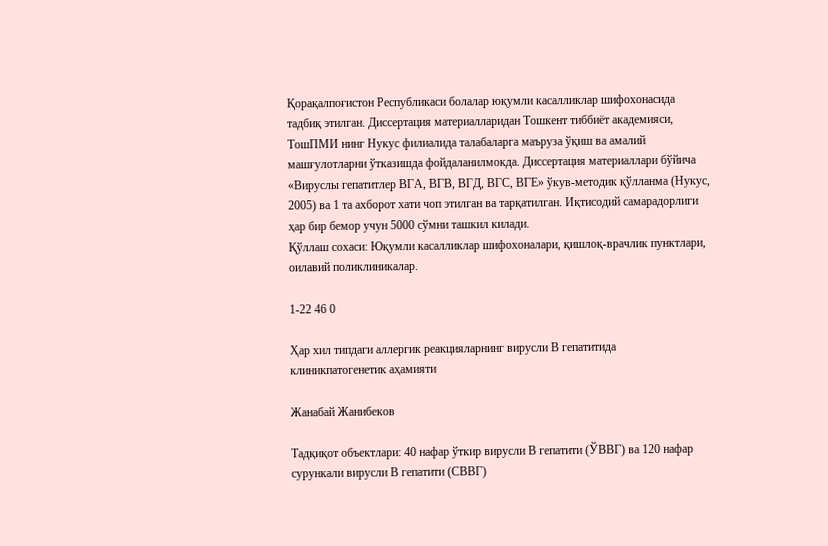Қорақалпоғистон Республикаси болалар юқумли касалликлар шифохонасида тадбиқ этилган. Диссертация материалларидан Тошкент тиббиёт академияси, ТошПМИ нинг Нукус филиалида талабаларга маъруза ўқиш ва амалий машғулотларни ўтказишда фойдаланилмокда. Диссертация материаллари бўйича «Вируслы гепатитлер ВГА, ВГВ, ВГД, ВГС, ВГЕ» ўкув-методик қўлланма (Нукус, 2005) ва 1 та ахборот хати чоп этилган ва тарқатилган. Иқтисодий самарадорлиги ҳар бир бемор учун 5000 сўмни ташкил килади.
Қўллаш сохаси: Юқумли касалликлар шифохоналари, қишлоқ-врачлик пунктлари, оилавий поликлиникалар.

1-22 46 0

Ҳар хил типдаги аллергик реакцияларнинг вирусли В гепатитида клиникпатогенетик аҳамияти

Жанабай Жанибеков

Тадқиқот объектлари: 40 нафар ўткир вирусли В гепатити (ЎВВГ) ва 120 нафар сурункали вирусли В гепатити (СВВГ)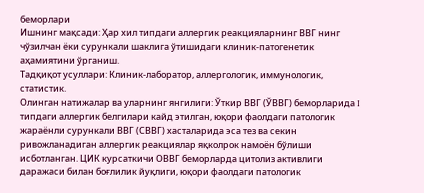беморлари
Ишнинг мақсади: Ҳар хил типдаги аллергик реакцияларнинг ВВГ нинг чўзилчан ёки сурункали шаклига ўтишидаги клиник-патогенетик аҳамиятини ўрганиш.
Тадқиқот усуллари: Клиник-лаборатор, аллергологик, иммунологик, статистик.
Олинган натижалар ва уларнинг янгилиги: Ўткир ВВГ (ЎВВГ) беморларида I типдаги аллергик белгилари кайд этилган, юқори фаолдаги патологик жараёнли сурункали ВВГ (СВВГ) хасталарида эса тез ва секин ривожланадиган аллергик реакциялар яқколрок намоён бўлиши исботланган. ЦИК курсаткичи ОВВГ беморларда цитолиз активлиги даражаси билан боғлилик йуқлиги, юқори фаолдаги патологик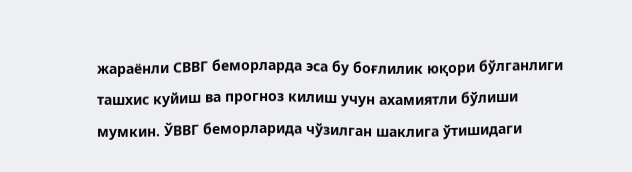жараёнли СВВГ беморларда эса бу боғлилик юқори бўлганлиги ташхис куйиш ва прогноз килиш учун ахамиятли бўлиши мумкин. ЎВВГ беморларида чўзилган шаклига ўтишидаги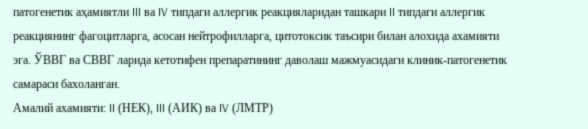патогенетик аҳамиятли III ва IV типдаги аллергик реакцияларидан ташкари II типдаги аллергик реакциянинг фагоцитларга, асосан нейтрофилларга, цитотоксик таъсири билан алохида ахамияти эга. ЎВВГ ва СВВГ ларида кетотифен препаратининг даволаш мажмуасидаги клиник-патогенетик самараси бахоланган.
Амалий ахамияти: II (НЕК), III (АИК) ва IV (ЛМТР)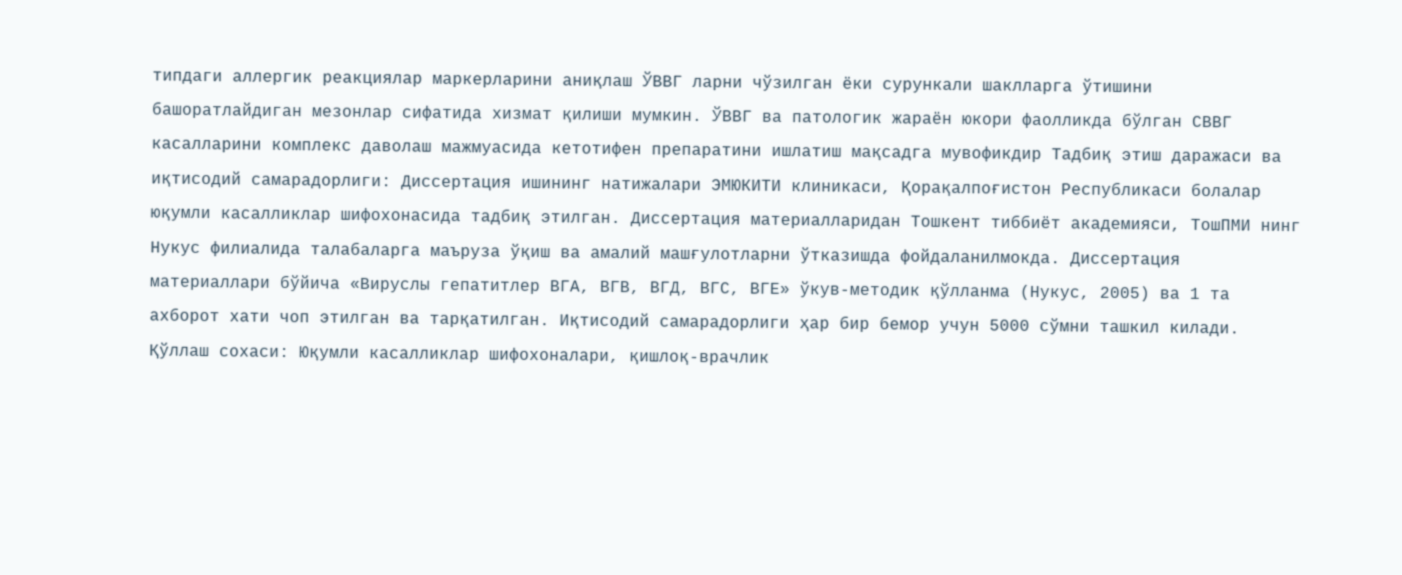типдаги аллергик реакциялар маркерларини аниқлаш ЎВВГ ларни чўзилган ёки сурункали шаклларга ўтишини башоратлайдиган мезонлар сифатида хизмат қилиши мумкин. ЎВВГ ва патологик жараён юкори фаолликда бўлган СВВГ касалларини комплекс даволаш мажмуасида кетотифен препаратини ишлатиш мақсадга мувофикдир Тадбиқ этиш даражаси ва иқтисодий самарадорлиги: Диссертация ишининг натижалари ЭМЮКИТИ клиникаси, Қорақалпоғистон Республикаси болалар юқумли касалликлар шифохонасида тадбиқ этилган. Диссертация материалларидан Тошкент тиббиёт академияси, ТошПМИ нинг Нукус филиалида талабаларга маъруза ўқиш ва амалий машғулотларни ўтказишда фойдаланилмокда. Диссертация материаллари бўйича «Вируслы гепатитлер ВГА, ВГВ, ВГД, ВГС, ВГЕ» ўкув-методик қўлланма (Нукус, 2005) ва 1 та ахборот хати чоп этилган ва тарқатилган. Иқтисодий самарадорлиги ҳар бир бемор учун 5000 сўмни ташкил килади.
Қўллаш сохаси: Юқумли касалликлар шифохоналари, қишлоқ-врачлик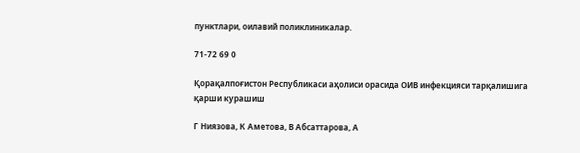пунктлари, оилавий поликлиникалар.

71-72 69 0

Қорақалпоғистон Республикаси аҳолиси орасида ОИВ инфекцияси тарқалишига қарши курашиш

Г Ниязова, К Аметова, В Абсаттарова, А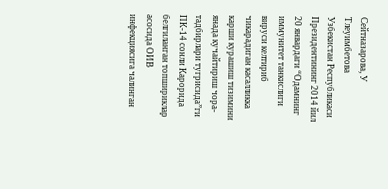Сейтназарова, У Тлеуимбетова
Узбекистан Республикаси Президентининг 2014 йил 20 январдаги “Одамнинг иммунитет танкислиги вируси келтириб чикарадиган касалликка карши курашиш тизимини янада кучайтириш чора-тадбирлари тугрисида”ги ПК-14 сонли Карорида белгиланган топшириклар асосида ОИВ инфекциясига чалинган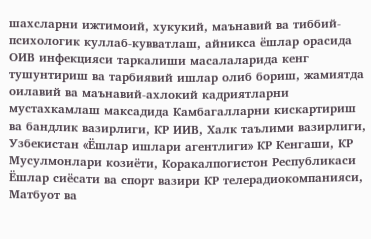шахсларни ижтимоий, хукукий, маънавий ва тиббий-психологик куллаб-кувватлаш, айникса ёшлар орасида ОИВ инфекцияси таркалиши масалаларида кенг тушунтириш ва тарбиявий ишлар олиб бориш, жамиятда оилавий ва маънавий-ахлокий кадриятларни мустахкамлаш максадида Камбагалларни кискартириш ва бандлик вазирлиги, КР ИИВ, Халк таълими вазирлиги, Узбекистан «Ёшлар ишлари агентлиги» КР Кенгаши, КР Мусулмонлари козиёти, Коракалпогистон Республикаси Ёшлар сиёсати ва спорт вазири КР телерадиокомпанияси, Матбуот ва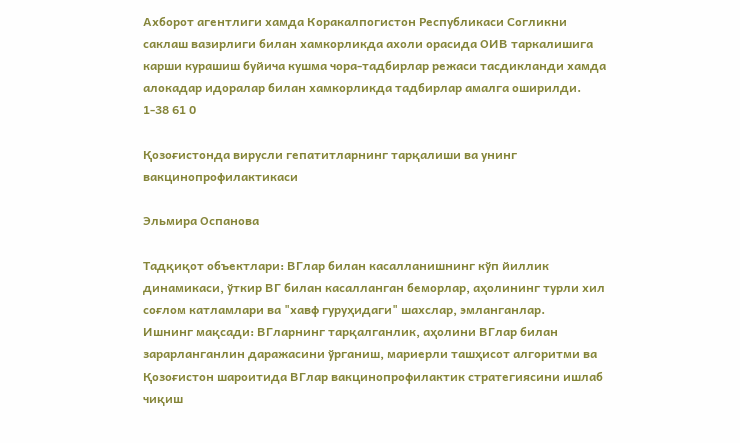Ахборот агентлиги хамда Коракалпогистон Республикаси Согликни саклаш вазирлиги билан хамкорликда ахоли орасида ОИВ таркалишига карши курашиш буйича кушма чора-тадбирлар режаси тасдикланди хамда алокадар идоралар билан хамкорликда тадбирлар амалга оширилди.
1-38 61 0

Қозоғистонда вирусли гепатитларнинг тарқалиши ва унинг вакцинопрофилактикаси

Эльмира Оспанова

Тадқиқот объектлари: ВГлар билан касалланишнинг кўп йиллик динамикаси, ўткир ВГ билан касалланган беморлар, аҳолининг турли хил соғлом катламлари ва "хавф гуруҳидаги" шахслар, эмланганлар.
Ишнинг мақсади: ВГларнинг тарқалганлик, аҳолини ВГлар билан зарарланганлин даражасини ўрганиш, мариерли ташҳисот алгоритми ва Қозоғистон шароитида ВГлар вакцинопрофилактик стратегиясини ишлаб чиқиш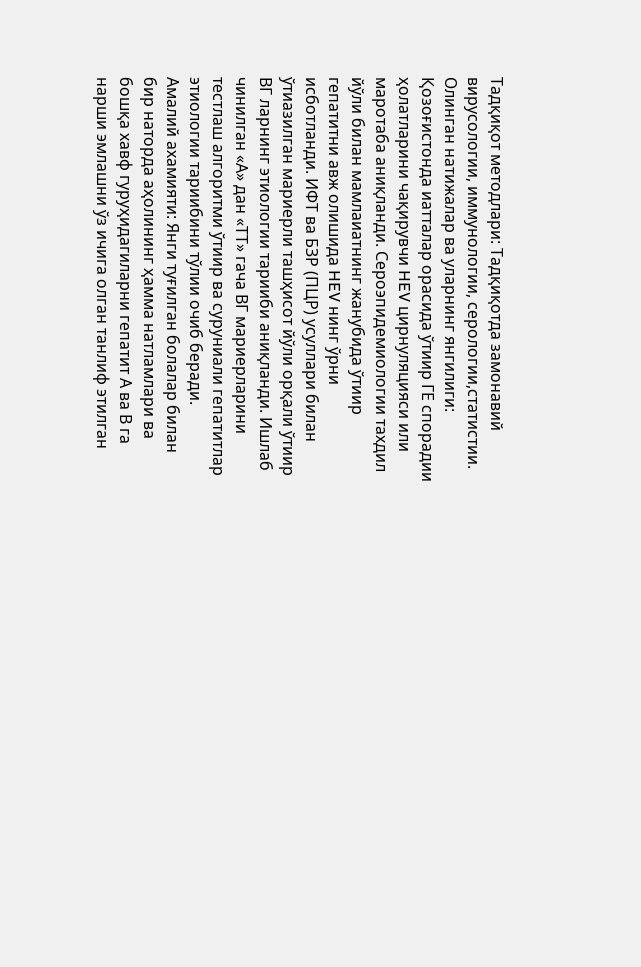Тадқиқот методлари: Тадқиқотда замонавий вирусологии, иммунологии, серологии,статистии.
Олинган натижалар ва уларнинг янгилиги: Қозоғистонда иатталар орасида ўтиир ГЕ спорадии ҳолатларини чақирувчи HEV цирнуляцияси или маротаба аниқланди. Сероэпидемиологии тахдил йўли билан мамлаиатнинг жанубида ўтиир гепатитни авж олишида HEV нинг ўрни исботланди. ИФТ ва БЗР (ПЦР) усуллари билан ўтиазилган мариерли ташҳисот йўли орқали ўтиир ВГ ларнинг этиологии тарииби аниқланди. Ишлаб чинилган «А» дан «ТТ» гача ВГ мариерларини тестлаш алгоритми ўтиир ва суруниали гепатитлар этиологии тариибини тўлии очиб беради.
Амалий ахамияти: Янги туғилган болалар билан бир наторда аҳолининг ҳамма натламлари ва бошқа хавф гуруҳидагиларни гепатит А ва В га нарши эмлашни ўз ичига олган танлиф этилган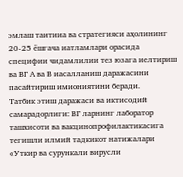эмлаш таитииа ва стратегияси аҳолининг 20-25 ёшгача иатламлари орасида специфии чидамлилии тез юзага иелтириш ва ВГ А ва В иасалланиш даражасини пасайтириш имиониятини беради.
Татбик этиш даражаси ва иктисодий самарадорлиги: ВГ ларнинг лаборатор ташхисоти ва вакцинопрофилактикасига тегишли илмий тадкикот натижалари «Уткир ва сурункали вирусли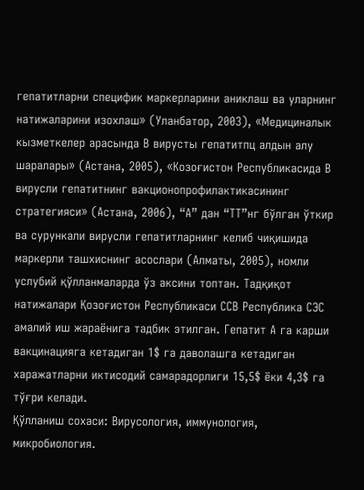гепатитларни специфик маркерларини аниклаш ва уларнинг натижаларини изохлаш» (Уланбатор, 2003), «Медициналык кызметкелер арасында В вирусты гепатитпц алдын алу шаралары» (Астана, 2005), «Козоғистон Республикасида В вирусли гепатитнинг вакционопрофилактикасининг стратегияси» (Астана, 2006), “А” дан “ТТ”нг бўлган ўткир ва сурункали вирусли гепатитларнинг келиб чиқишида маркерли ташхиснинг асослари (Алматы, 2005), номли услубий қўлланмаларда ўз аксини топтан. Тадқиқот натижалари Қозоғистон Республикаси ССВ Республика СЭС амалий иш жараёнига тадбик этилган. Гепатит А га карши вакцинацияга кетадиган 1$ га даволашга кетадиган харажатларни иктисодий самарадорлиги 15,5$ ёки 4,3$ га тўғри келади.
Қўлланиш сохаси: Вирусология, иммунология, микробиология.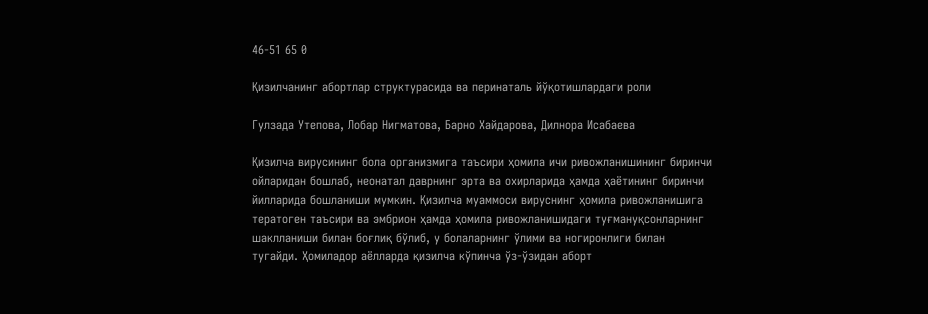46-51 65 0

Қизилчанинг абортлар структурасида ва перинаталь йўқотишлардаги роли

Гулзада Утепова, Лобар Нигматова, Барно Хайдарова, Дилнора Исабаева

Қизилча вирусининг бола организмига таъсири ҳомила ичи ривожланишининг биринчи ойларидан бошлаб, неонатал даврнинг эрта ва охирларида ҳамда ҳаётининг биринчи йилларида бошланиши мумкин. Қизилча муаммоси вируснинг ҳомила ривожланишига тератоген таъсири ва эмбрион ҳамда ҳомила ривожланишидаги туғмануқсонларнинг шаклланиши билан боғлиқ бўлиб, у болаларнинг ўлими ва ногиронлиги билан тугайди. Ҳомиладор аёлларда қизилча кўпинча ўз-ўзидан аборт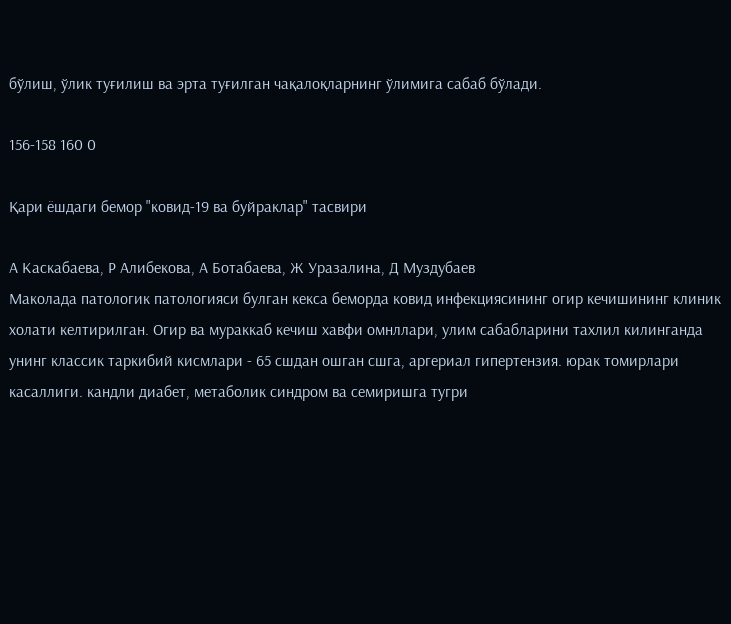бўлиш, ўлик туғилиш ва эрта туғилган чақалоқларнинг ўлимига сабаб бўлади.

156-158 160 0

Қари ёшдаги бемор "ковид-19 ва буйраклар" тасвири

A Каскабаева, Р Алибекова, A Ботабаева, Ж Уразалина, Д Муздубаев
Маколада патологик патологияси булган кекса беморда ковид инфекциясининг огир кечишининг клиник холати келтирилган. Огир ва мураккаб кечиш хавфи омнллари, улим сабабларини тахлил килинганда унинг классик таркибий кисмлари - 65 сшдан ошган сшга, аргериал гипертензия. юрак томирлари касаллиги. кандли диабет, метаболик синдром ва семиришга тугри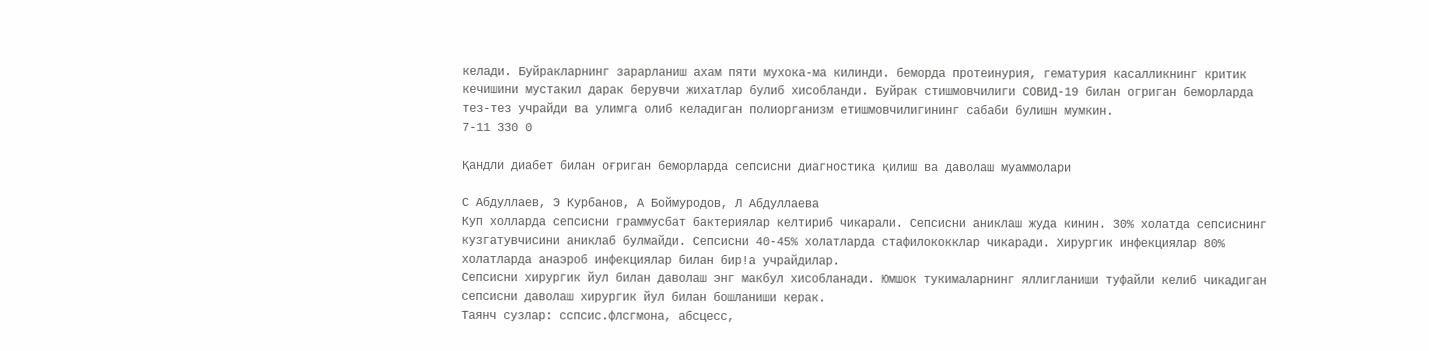келади. Буйракларнинг зарарланиш ахам пяти мухока-ма килинди. беморда протеинурия, гематурия касалликнинг критик кечишини мустакил дарак берувчи жихатлар булиб хисобланди. Буйрак стишмовчилиги СОВИД-19 билан огриган беморларда тез-тез учрайди ва улимга олиб келадиган полиорганизм етишмовчилигининг сабаби булишн мумкин.
7-11 330 0

Қандли диабет билан оғриган беморларда сепсисни диагностика қилиш ва даволаш муаммолари

С Абдуллаев, Э Курбанов, А Боймуродов, Л Абдуллаева
Куп холларда сепсисни граммусбат бактериялар келтириб чикарали. Сепсисни аниклаш жуда кинин. 30% холатда сепсиснинг кузгатувчисини аниклаб булмайди. Сепсисни 40-45% холатларда стафилококклар чикаради. Хирургик инфекциялар 80% холатларда анаэроб инфекциялар билан бир!а учрайдилар.
Сепсисни хирургик йул билан даволаш энг макбул хисобланади. Юмшок тукималарнинг яллигланиши туфайли келиб чикадиган сепсисни даволаш хирургик йул билан бошланиши керак.
Таянч сузлар: сспсис.флсгмона, абсцесс,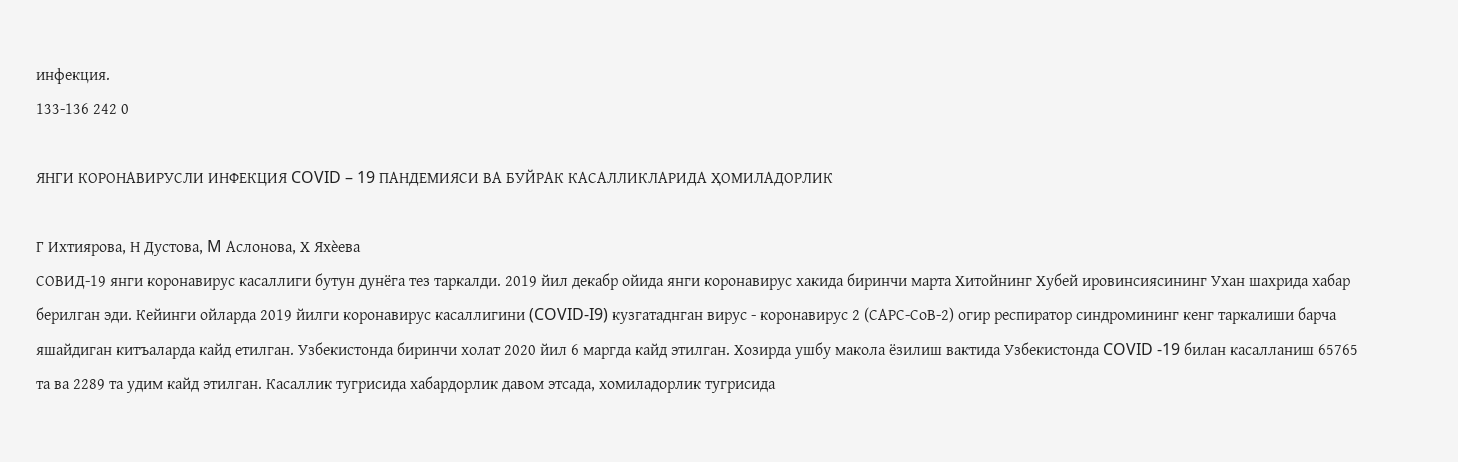инфекция.
133-136 242 0

ЯНГИ КОРОНАВИРУСЛИ ИНФЕКЦИЯ COVID – 19 ПАНДЕМИЯСИ ВА БУЙРАК КАСАЛЛИКЛАРИДА ҲОМИЛАДОРЛИК

Г Ихтиярова, Н Дустова, M Аслонова, Х Яхѐева
СОВИД-19 янги коронавирус касаллиги бутун дунёга тез таркалди. 2019 йил декабр ойида янги коронавирус хакида биринчи марта Хитойнинг Хубей ировинсиясининг Ухан шахрида хабар берилган эди. Кейинги ойларда 2019 йилги коронавирус касаллигини (COVID-I9) кузгатаднган вирус - коронавирус 2 (САРС-СоВ-2) огир респиратор синдромининг кенг таркалиши барча яшайдиган китъаларда кайд етилган. Узбекистонда биринчи холат 2020 йил 6 маргда кайд этилган. Хозирда ушбу макола ёзилиш вактида Узбекистонда COVID -19 билан касалланиш 65765 та ва 2289 та удим кайд этилган. Касаллик тугрисида хабардорлик давом этсада, хомиладорлик тугрисида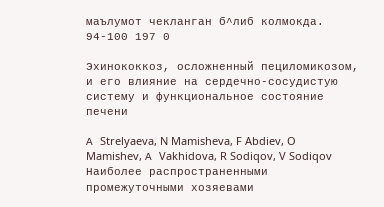маълумот чекланган б^либ колмокда.
94-100 197 0

Эхинококкоз, осложненный пециломикозом, и его влияние на сердечно-сосудистую систему и функциональное состояние печени

А Strelyaeva, N Mamisheva, F Abdiev, O Mamishev, А Vakhidova, R Sodiqov, V Sodiqov
Наиболее распространенными промежуточными хозяевами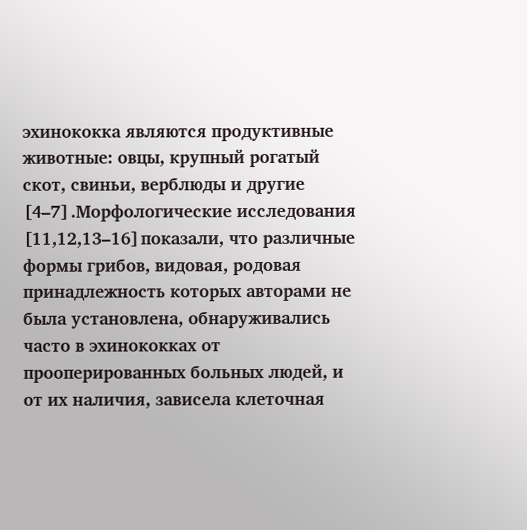эхинококка являются продуктивные животные: овцы, крупный рогатый скот, свиньи, верблюды и другие [4–7].Морфологические исследования [11,12,13–16]показали, что различные формы грибов, видовая, родовая принадлежность которых авторами не была установлена, обнаруживались часто в эхинококках от прооперированных больных людей, и от их наличия, зависела клеточная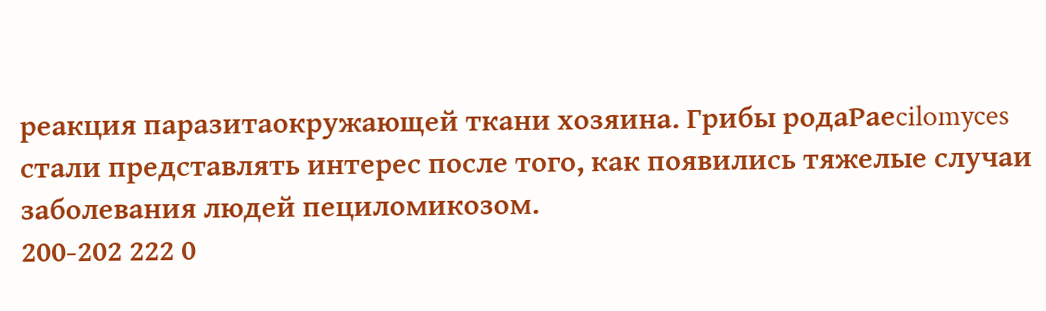реакция паразитаокружающей ткани хозяина. Грибы родаPaеcilomyces стали представлять интерес после того, как появились тяжелые случаи заболевания людей пециломикозом.
200-202 222 0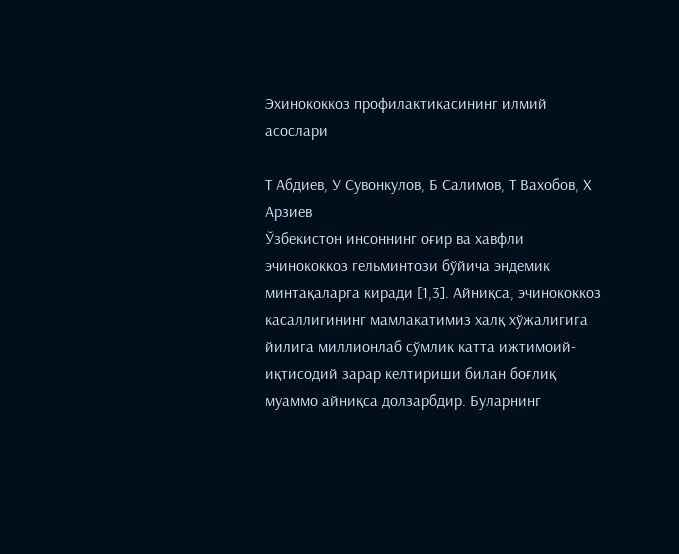Эхинококкоз профилактикасининг илмий асослари

Т Абдиев, У Сувонкулов, Б Салимов, Т Вахобов, Х Арзиев
Ўзбекистон инсоннинг оғир ва хавфли эчинококкоз гельминтози бўйича эндемик минтақаларга киради [1,3]. Айниқса, эчинококкоз касаллигининг мамлакатимиз халқ хўжалигига йилига миллионлаб сўмлик катта ижтимоий-иқтисодий зарар келтириши билан боғлиқ муаммо айниқса долзарбдир. Буларнинг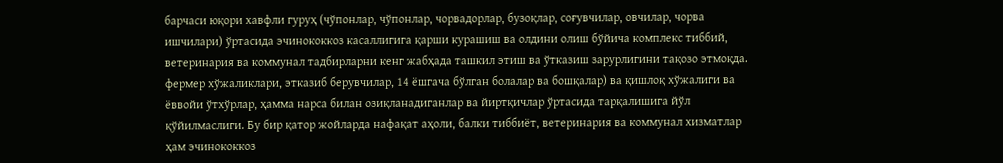барчаси юқори хавфли гуруҳ (чўпонлар, чўпонлар, чорвадорлар, бузоқлар, соғувчилар, овчилар, чорва ишчилари) ўртасида эчинококкоз касаллигига қарши курашиш ва олдини олиш бўйича комплекс тиббий, ветеринария ва коммунал тадбирларни кенг жабҳада ташкил этиш ва ўтказиш зарурлигини тақозо этмоқда. фермер хўжаликлари, этказиб берувчилар, 14 ёшгача бўлган болалар ва бошқалар) ва қишлоқ хўжалиги ва ёввойи ўтхўрлар, ҳамма нарса билан озиқланадиганлар ва йиртқичлар ўртасида тарқалишига йўл қўйилмаслиги. Бу бир қатор жойларда нафақат аҳоли, балки тиббиёт, ветеринария ва коммунал хизматлар ҳам эчинококкоз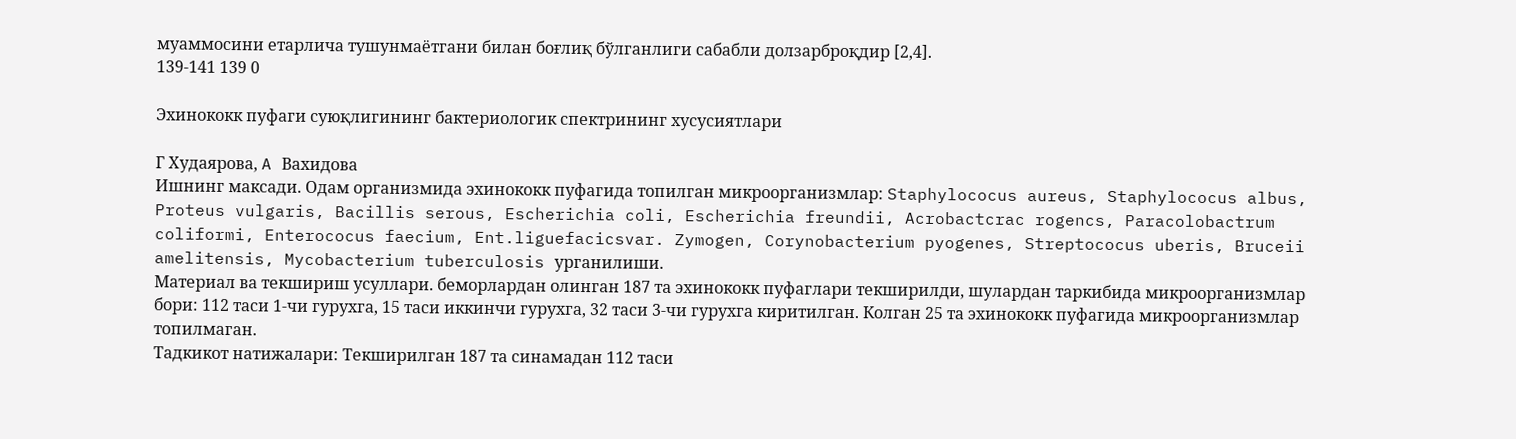муаммосини етарлича тушунмаётгани билан боғлиқ бўлганлиги сабабли долзарброқдир [2,4].
139-141 139 0

Эхинококк пуфаги суюқлигининг бактериологик спектрининг хусусиятлари

Г Худаярова, A Вахидова
Ишнинг максади. Одам организмида эхинококк пуфагида топилган микроорганизмлар: Staphylococus aureus, Staphylococus albus, Proteus vulgaris, Bacillis serous, Escherichia coli, Escherichia freundii, Acrobactcrac rogencs, Paracolobactrum coliformi, Enterococus faecium, Ent.liguefacicsvar. Zymogen, Corynobacterium pyogenes, Streptococus uberis, Bruceii amelitensis, Mycobacterium tuberculosis урганилиши.
Материал ва текшириш усуллари. беморлардан олинган 187 та эхинококк пуфаглари текширилди, шулардан таркибида микроорганизмлар бори: 112 таси 1-чи гурухга, 15 таси иккинчи гурухга, 32 таси 3-чи гурухга киритилган. Колган 25 та эхинококк пуфагида микроорганизмлар топилмаган.
Тадкикот натижалари: Текширилган 187 та синамадан 112 таси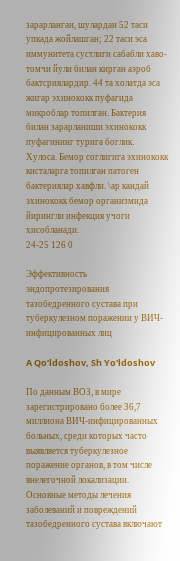зарарланган, шулардан 52 таси упкада жойлашган; 22 таси эса иммунитета сустлиги сабабли хаво-томчи йули билан кирган аэроб бактсриялардир. 44 та холатда эса жигар эхинококк пуфагида микроблар топилган. Бактерия билан зарарланиши эхинококк пуфагининг турига боглик.
Хулоса. Бемор соглигига эхинококк кисталарга топилган патоген бактериялар хавфли. \ар кандай эхинококк бемор организмида йирингли инфекция учоги хисобланади.
24-25 126 0

Эффективность эндопротезирования тазобедренного сустава при туберкулезном поражении у ВИЧ-инфицированных лиц

A Qoʻldoshov, Sh Yo'ldoshov

По данным ВОЗ, в мире зарегистрировано более 36,7 миллиона ВИЧ-инфицированных больных, среди которых часто выявляется туберкулезное поражение органов, в том числе внелегочной локализации.
Основные методы лечения заболеваний и повреждений тазобедренного сустава включают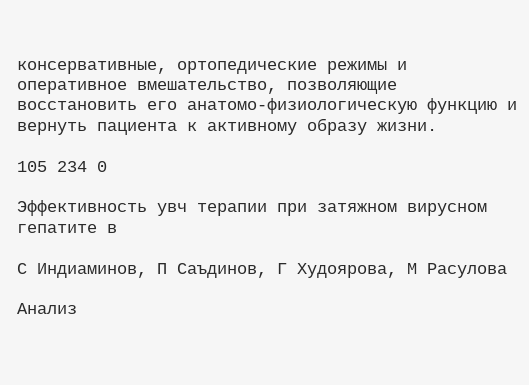консервативные, ортопедические режимы и оперативное вмешательство, позволяющие восстановить его анатомо-физиологическую функцию и вернуть пациента к активному образу жизни.

105 234 0

Эффективность увч терапии при затяжном вирусном гепатите в

С Индиаминов, П Саъдинов, Г Худоярова, М Расулова

Анализ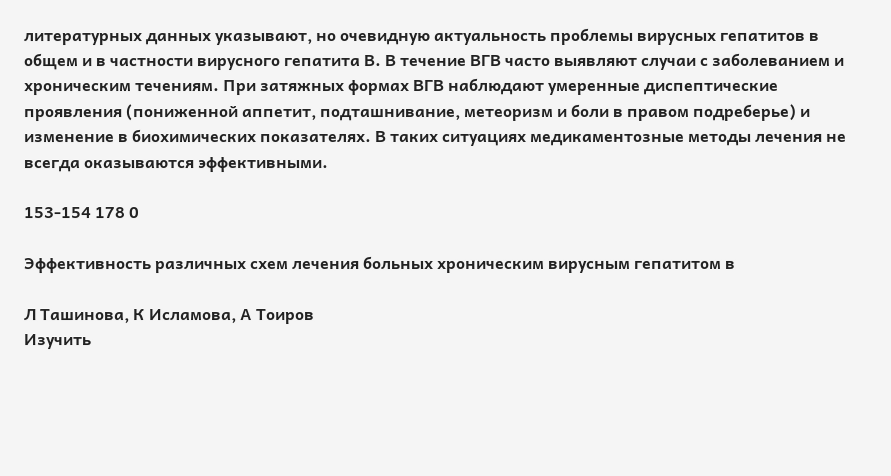литературных данных указывают, но очевидную актуальность проблемы вирусных гепатитов в общем и в частности вирусного гепатита В. В течение ВГВ часто выявляют случаи с заболеванием и хроническим течениям. При затяжных формах ВГВ наблюдают умеренные диспептические проявления (пониженной аппетит, подташнивание, метеоризм и боли в правом подреберье) и изменение в биохимических показателях. В таких ситуациях медикаментозные методы лечения не всегда оказываются эффективными.

153-154 178 0

Эффективность различных схем лечения больных хроническим вирусным гепатитом в

Л Ташинова, К Исламова, А Тоиров
Изучить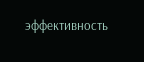эффективность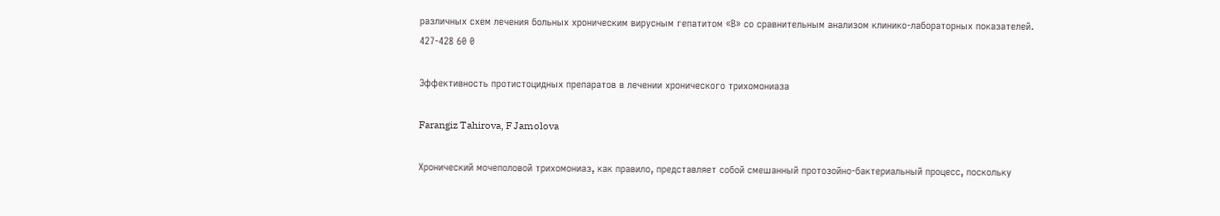различных схем лечения больных хроническим вирусным гепатитом «В» со сравнительным анализом клинико-лабораторных показателей.
427-428 60 0

Эффективность протистоцидных препаратов в лечении хронического трихомониаза

Farangiz Tahirova, F Jamolova

Хронический мочеполовой трихомониаз, как правило, представляет собой смешанный протозойно-бактериальный процесс, поскольку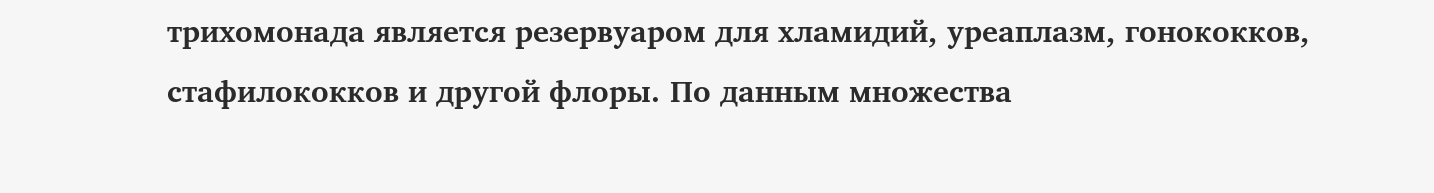трихомонада является резервуаром для хламидий, уреаплазм, гонококков, стафилококков и другой флоры. По данным множества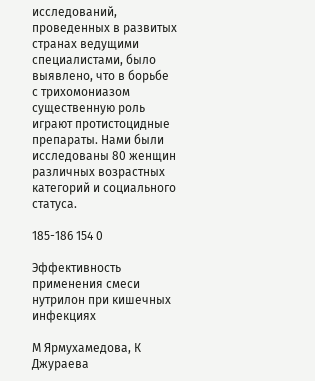исследований, проведенных в развитых странах ведущими специалистами, было выявлено, что в борьбе с трихомониазом существенную роль играют протистоцидные препараты. Нами были исследованы 80 женщин различных возрастных категорий и социального статуса.

185-186 154 0

Эффективность применения смеси нутрилон при кишечных инфекциях

М Ярмухамедова, К Джураева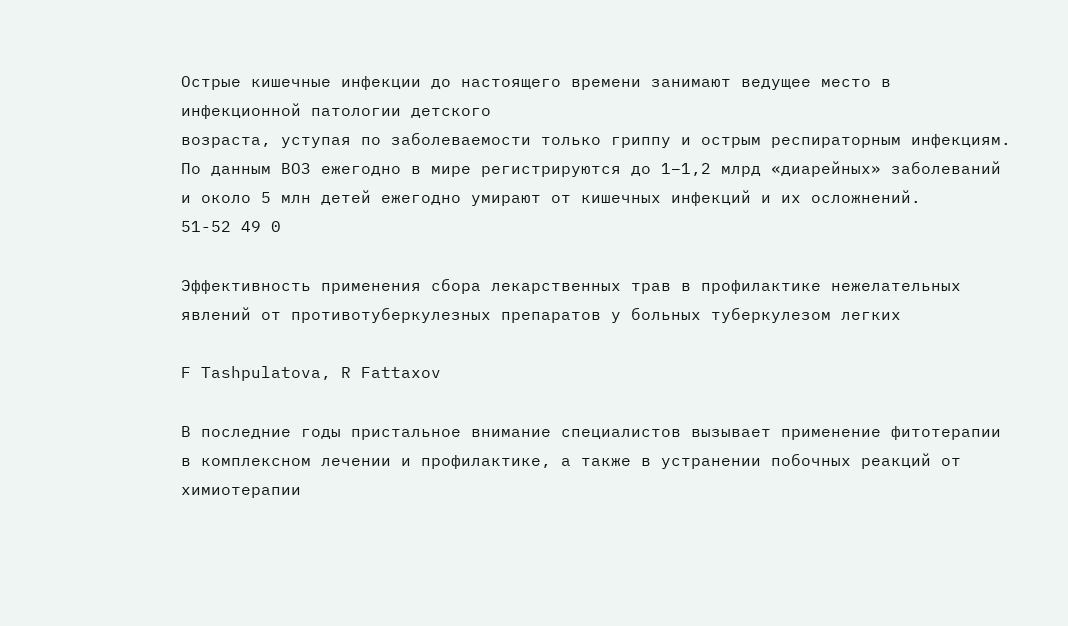Острые кишечные инфекции до настоящего времени занимают ведущее место в инфекционной патологии детского
возраста, уступая по заболеваемости только гриппу и острым респираторным инфекциям. По данным ВОЗ ежегодно в мире регистрируются до 1–1,2 млрд «диарейных» заболеваний и около 5 млн детей ежегодно умирают от кишечных инфекций и их осложнений.
51-52 49 0

Эффективность применения сбора лекарственных трав в профилактике нежелательных явлений от противотуберкулезных препаратов у больных туберкулезом легких

F Tashpulatova, R Fattaxov

В последние годы пристальное внимание специалистов вызывает применение фитотерапии в комплексном лечении и профилактике, а также в устранении побочных реакций от химиотерапии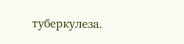туберкулеза.